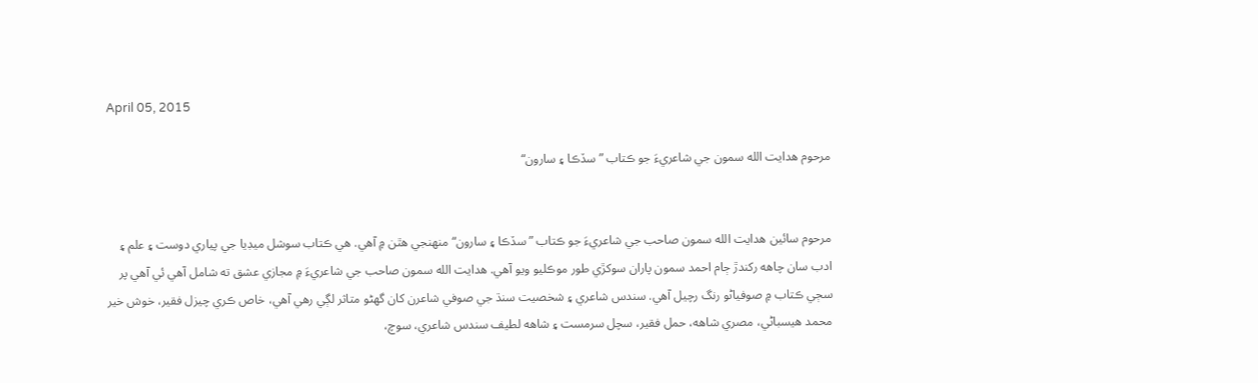April 05, 2015

مرحوم هدايت الله سمون جي شاعريءَ جو ڪتاب ”سڏڪا ۽ سارون“


مرحوم سائين هدايت الله سمون صاحب جي شاعريءَ جو ڪتاب ”سڏڪا ۽ سارون“ منهنجي هٿن ۾ آهي. هي ڪتاب سوشل ميڊيا جي پياري دوست ۽ علم ۽ ادب سان چاهه رکندڙ ڄام احمد سمون پاران سوکڙي طور موڪليو ويو آهي. هدايت الله سمون صاحب جي شاعريءَ ۾ مجازي عشق ته شامل آهي ئي آهي پر سڄي ڪتاب ۾ صوفياڻو رنگ رچيل آهي. سندس شاعري ۽ شخصيت سنڌ جي صوفي شاعرن کان گهڻو متاثر لڳي رهي آهي، خاص ڪري چيزل فقير، خوش خير محمد هيسباڻي، مصري شاهه، حمل فقير، سچل سرمست ۽ شاهه لطيف سندس شاعري، سوچ،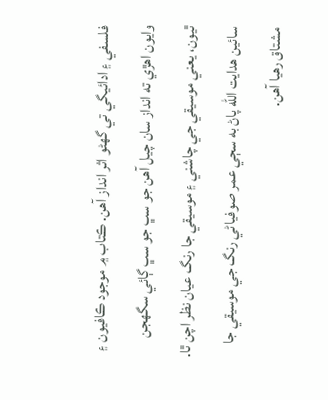فلسفي ۽ ادائيگي تي گهڻو اثر انداز آهن. ڪتاب ۾ موجود ڪافيون ۽ وايون اهڙي ته انداز سان چيل آهن جو سڀ جو سڀ ڳائي سگهجن ٿيون، يعني موسيقي جي چاشني ۽ موسيقي جا رنگ عيان نظر اچن ٿا. سائين هدايت الله پاڻ به سڄي عمر صوفياڻي رنگ جي موسيقي جا مشتاق رهيا آهن.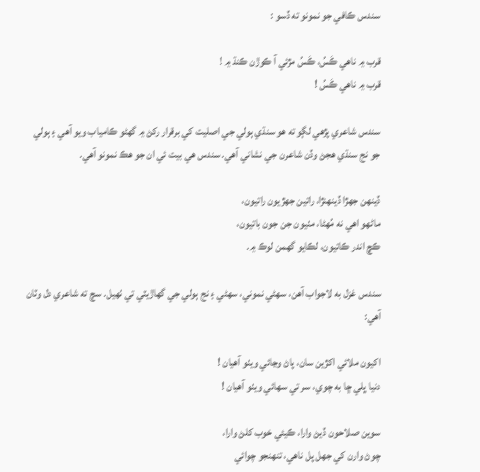سندس ڪافي جو نمونو ته ڏسو :

قرب ۾ ناهي ڪَسُ، ڪَسُ مڙئي آ ڪوڙن ڪنڌ ۾ !
قرب ۾ ناهي ڪَسُ !

سندس شاعري پڙهي لڳو ته هو سنڌي ٻولي جي اصليت کي برقرار رکڻ ۾ گهڻو ڪامياب ويو آهي ۽ ٻولي جو نج سنڌي هجڻ وڏن شاعرن جي نشاني آهي. سندس هي بيت ئي ان جو هڪ نمونو آهي.

ڏينهن جهڙا ڏينهنڙا، راتين جهڙيون راتيون،
ماڻهو اهي نه مُهڻا، مٺيون جن جون باتيون،
ڪڇ اندر ڪاتيون، لڪايو گهمن لوڪ ۾.

سندس غزل به لاجواب آهن، سهڻي نموني، سهڻي ۽ نج ٻولي جي گهاڙيٽي تي ٺهيل. سچ ته شاعري دل وٽان آهي:

اکيون ملائي اکڙين سان، پاڻ وڃائي ويٺو آهيان !
دنيا ڀلي ڇا به چوي، سر تي سهائي ويٺو آهيان !

سوين صلاحون ڏيڻ وارا، ڪيئي خوب کلڻ وارا،
چوڻ وارن کي جهل پل ناهي، تنهنجو چوائي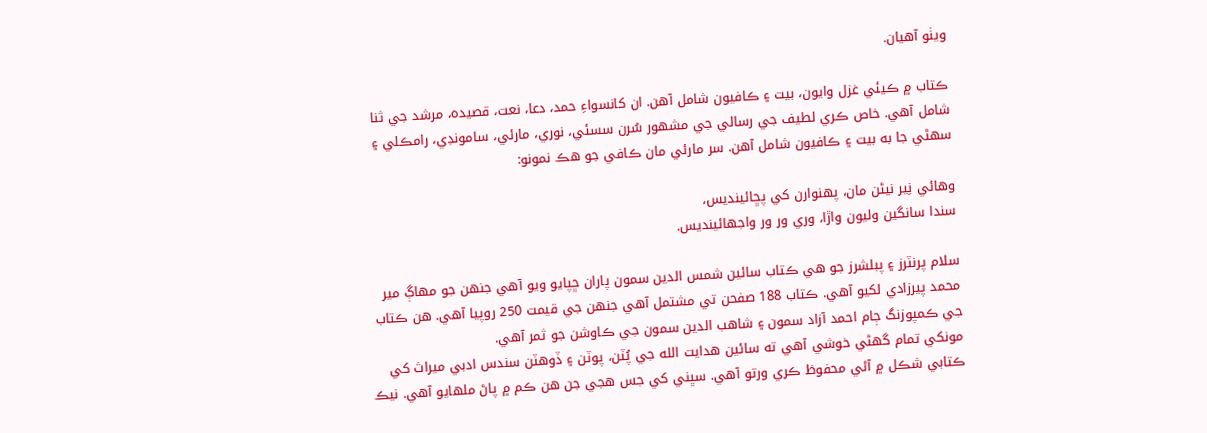ويٺو آهيان.

ڪتاب ۾ ڪيئي غزل وايون، بيت ۽ ڪافيون شامل آهن. ان کانسواءِ حمد، دعا، نعت، قصيده، مرشد جي ثنا شامل آهي. خاص ڪري لطيف جي رسالي جي مشهور سُرن سسئي، نوري، مارئي، سامونڊي، رامڪلي ۽ سهڻي جا به بيت ۽ ڪافيون شامل آهن. سر مارئي مان ڪافي جو هڪ نمونو:

وهائي نِير نيڻن مان، پهنوارن کي پڇائينديس،
سندا سانگين وليون واڙا، وري ور ور واجهائينديس.

سلام پرنٽرز ۽ پبلشرز جو هي ڪتاب سائين شمس الدين سمون پاران ڇپايو ويو آهي جنهن جو مهاڳ مير محمد پيرزادي لکيو آهي. ڪتاب 188 صفحن تي مشتمل آهي جنهن جي قيمت 250 روپيا آهي. هن ڪتاب جي ڪمپوزنگ ڄام احمد آزاد سمون ۽ شاهب الدين سمون جي ڪاوشن جو ثمر آهي.
مونکي تمام گهڻي خوشي آهي ته سائين هدايت الله جي پُٽن، پوٽن ۽ ڏوهٽن سندس ادبي ميراث کي ڪتابي شڪل ۾ آڻي محفوظ ڪري ورتو آهي. سڀني کي جس هجي جن هن ڪم ۾ پاڻ ملهايو آهي. نيڪ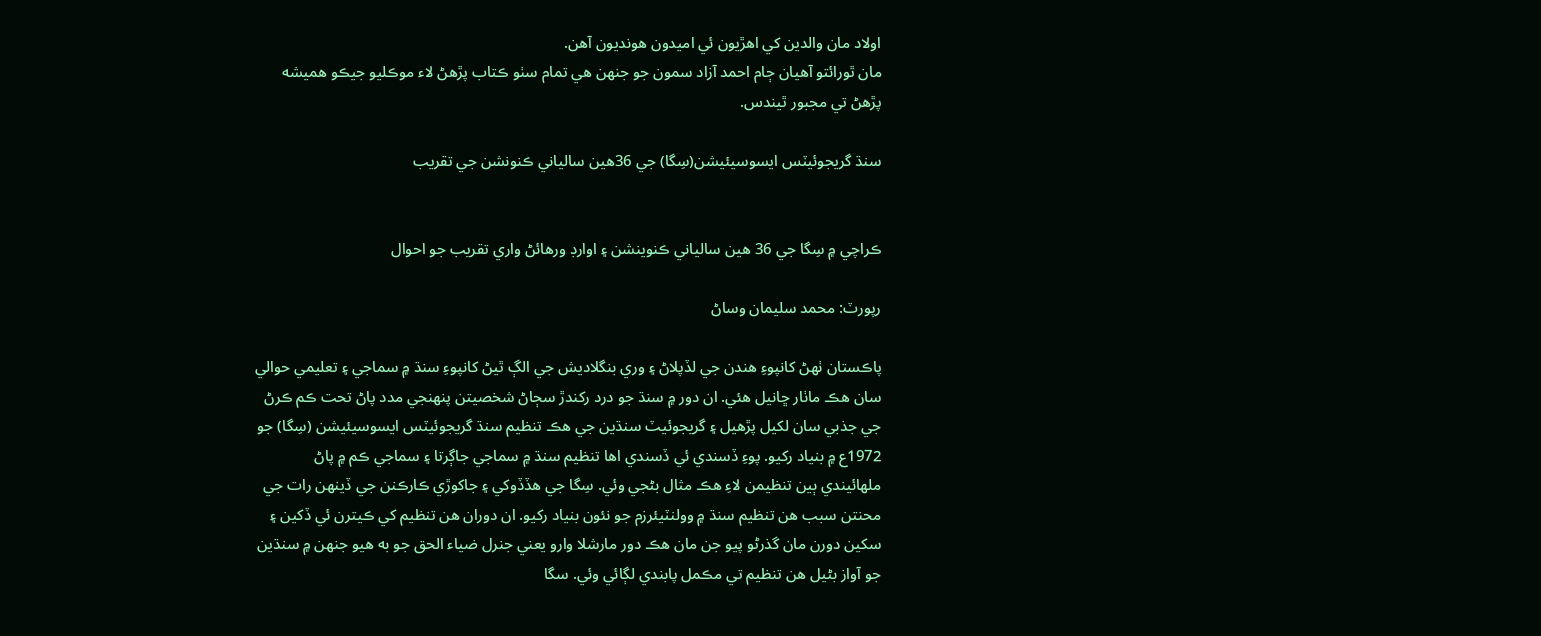اولاد مان والدين کي اهڙيون ئي اميدون هونديون آهن.
مان ٿورائتو آهيان ڄام احمد آزاد سمون جو جنهن هي تمام سٺو ڪتاب پڙهڻ لاء موڪليو جيڪو هميشه پڙهڻ تي مجبور ٿيندس.

سنڌ گريجوئيٽس ايسوسيئيشن(سِگا) جي 36هين سالياني ڪنونشن جي تقريب


ڪراچي ۾ سِگا جي 36 هين سالياني ڪنوينشن ۽ اوارڊ ورهائڻ واري تقريب جو احوال

رپورٽ: محمد سليمان وساڻ

پاڪستان ٺهڻ کانپوءِ هندن جي لڏپلاڻ ۽ وري بنگلاديش جي الڳ ٿيڻ کانپوءِ سنڌ ۾ سماجي ۽ تعليمي حوالي سان هڪ ماٺار ڇانيل هئي. ان دور ۾ سنڌ جو درد رکندڙ سڄاڻ شخصيتن پنهنجي مدد پاڻ تحت ڪم ڪرڻ جي جذبي سان لکيل پڙهيل ۽ گريجوئيٽ سنڌين جي هڪ تنظيم سنڌ گريجوئيٽس ايسوسيئيشن (سِگا) جو 1972ع ۾ بنياد رکيو. پوءِ ڏسندي ئي ڏسندي اها تنظيم سنڌ ۾ سماجي جاڳرتا ۽ سماجي ڪم ۾ پاڻ ملهائيندي ٻين تنظيمن لاءِ هڪ مثال بڻجي وئي. سِگا جي هڏڏوکي ۽ جاکوڙي ڪارڪنن جي ڏينهن رات جي محنتن سبب هن تنظيم سنڌ ۾ وولنٽيئرزم جو نئون بنياد رکيو. ان دوران هن تنظيم کي ڪيترن ئي ڏکين ۽ سکين دورن مان گذرڻو پيو جن مان هڪ دور مارشلا وارو يعني جنرل ضياء الحق جو به هيو جنهن ۾ سنڌين جو آواز بڻيل هن تنظيم تي مڪمل پابندي لڳائي وئي. سگا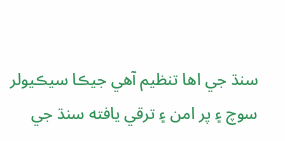سنڌ جي اها تنظيم آهي جيڪا سيڪيولر سوچ ۽ پر امن ۽ ترقي يافته سنڌ جي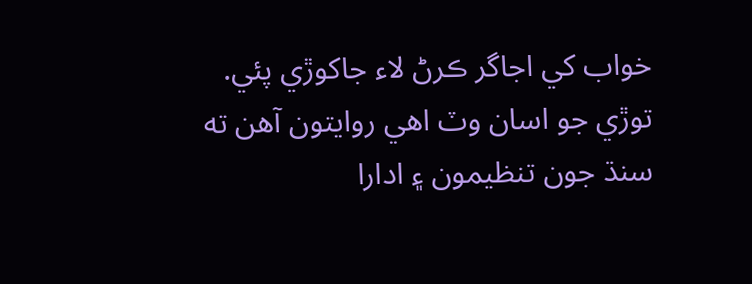خواب کي اجاگر ڪرڻ لاء جاکوڙي پئي. توڙي جو اسان وٽ اهي روايتون آهن ته سنڌ جون تنظيمون ۽ ادارا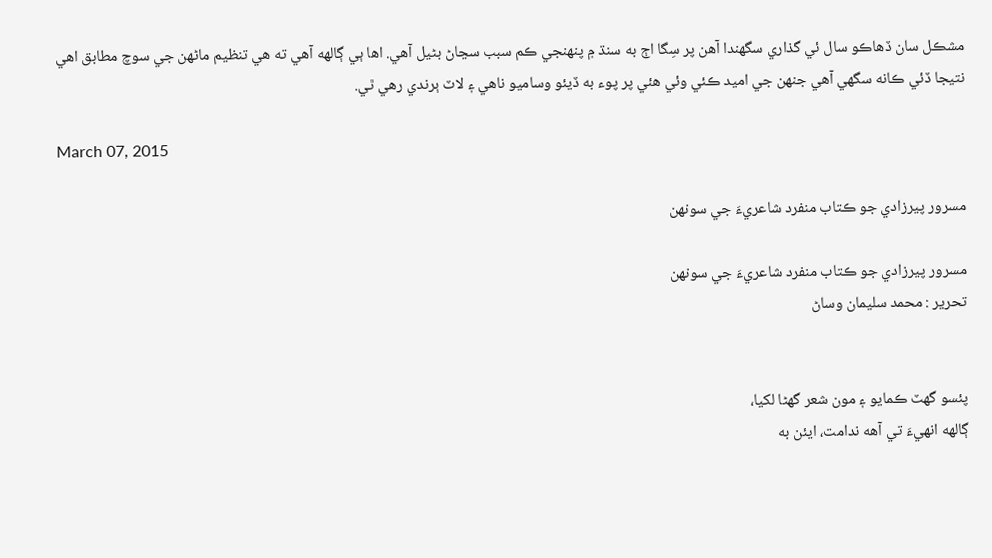مشڪل سان ڏهاڪو سال ئي گذاري سگهندا آهن پر سِگا اڄ به سنڌ ۾ پنهنجي ڪم سبب سڃاڻ بڻيل آهي. اها ٻي ڳالهه آهي ته هي تنظيم ماڻهن جي سوچ مطابق اهي نتيجا ڏئي ڪانه سگهي آهي جنهن جي اميد ڪئي وئي هئي پر پوء به ڏيئو وساميو ناهي ۽ لاٽ ٻرندي رهي ٿي.

March 07, 2015

مسرور پيرزادي جو ڪتاب منفرد شاعريءَ جي سونهن

مسرور پيرزادي جو ڪتاب منفرد شاعريءَ جي سونهن
تحرير : محمد سليمان وساڻ


پئسو گهٽ ڪمايو ۽ مون شعر گهڻا لکيا،
ڳالهه انهيءَ تي آهه ندامت، ايئن به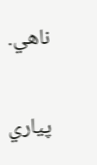ناهي.

پياري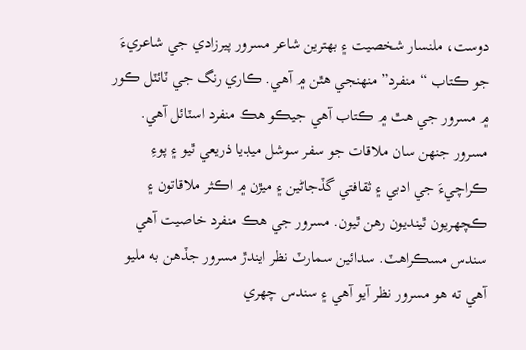دوست، ملنسار شخصيت ۽ بهترين شاعر مسرور پيرزادي جي شاعريءَ جو ڪتاب “منفرد” منهنجي هٿن ۾ آهي. ڪاري رنگ جي ٽائٽل ڪور ۾ مسرور جي هٿ ۾ ڪتاب آهي جيڪو هڪ منفرد اسٽائل آهي. مسرور جنهن سان ملاقات جو سفر سوشل ميڊيا ذريعي ٿيو ۽ پوءِ ڪراچيءَ جي ادبي ۽ ثقافتي گڏجاڻين ۽ ميڙن ۾ اڪثر ملاقاتون ۽ ڪچهريون ٿينديون رهن ٿيون. مسرور جي هڪ منفرد خاصيت آهي سندس مسڪراهٽ. سدائين سمارٽ نظر ايندڙ مسرور جڏهن به مليو آهي ته هو مسرور نظر آيو آهي ۽ سندس چهري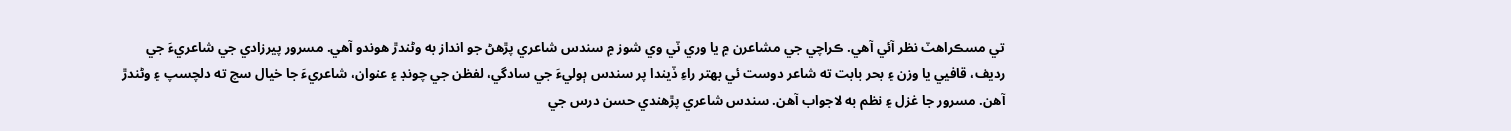تي مسڪراهٽ نظر آئي آهي. ڪراچي جي مشاعرن ۾ يا وري ٽي وي شوز ۾ سندس شاعري پڙهڻ جو انداز به وڻندڙ هوندو آهي. مسرور پيرزادي جي شاعريءَ جي رديف، قافيي يا وزن ۽ بحر بابت ته شاعر دوست ئي بهتر راءِ ڏيندا پر سندس ٻوليءَ جي سادگي، لفظن جي چونڊ ۽ عنوان، شاعريءَ جا خيال سچ ته دلچسپ ۽ وڻندڙ آهن. مسرور جا غزل ۽ نظم به لاجواب آهن. سندس شاعري پڙهندي حسن درس جي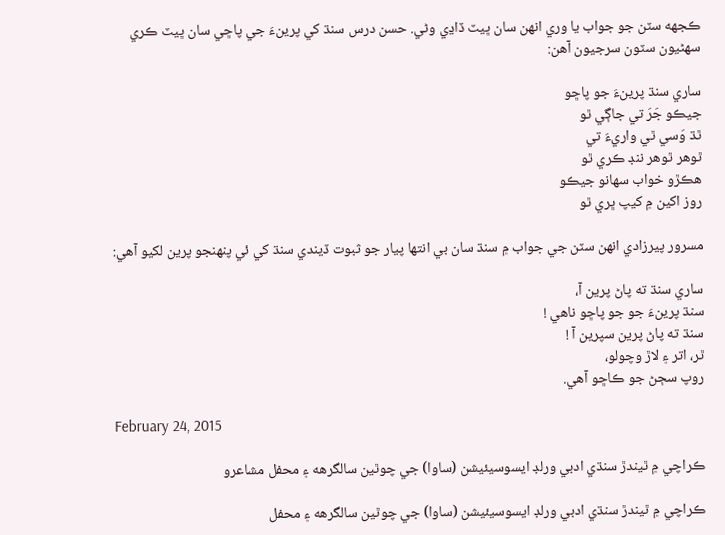ڪجهه سٽن جو جواب يا وري انهن سان ڀيٽ ڏاڍي وڻي. حسن درس سنڌ کي پرينءَ جي پاڇي سان ڀيٽ ڪري سهڻيون سٽون سرجيون آهن:

ساري سنڌ پرينءَ جو پاڇو
جيڪو جَرَ تي جاڳي ٿو
ٿڌ وَسي ٿي واريءَ تي
ٿوهر ٿوهر ننڊ ڪري ٿو
هڪڙو خواب سهانو جيڪو
روز اکين ۾ کيپ ڀري ٿو

مسرور پيرزادي انهن سٽن جي جواب ۾ سنڌ سان بي انتها پيار جو ثبوت ڏيندي سنڌ کي ئي پنهنجو پرين لکيو آهي:

ساري سنڌ ته پاڻ پرين آ،
سنڌ پرينءَ جو جو پاڇو ناهي !
سنڌ ته پاڻ پرين سپرين آ !
ٿر، اتر ۽ لاڙ وچولو،
روپ سڄڻ جو ڪاڇو آهي.

February 24, 2015

ڪراچي ۾ ٿيندڙ سنڌي ادبي ورلڊ ايسوسيئيشن (ساوا) جي چوٿين سالگرهه ۽ محفل مشاعرو

ڪراچي ۾ ٿيندڙ سنڌي ادبي ورلڊ ايسوسيئيشن (ساوا) جي چوٿين سالگرهه ۽ محفل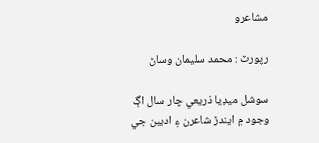مشاعرو

رپورٽ : محمد سليمان وساڻ

سوشل ميڊيا ذريعي چار سال اڳ وجود ۾ ايندڙ شاعرن ۽ اديبن جي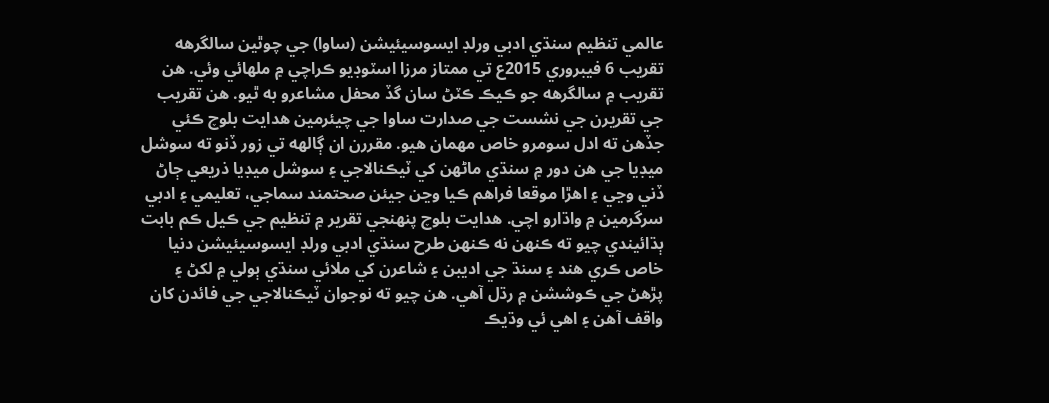عالمي تنظيم سنڌي ادبي ورلڊ ايسوسيئيشن (ساوا) جي چوٿين سالگرهه تقريب 6 فيبروري 2015ع تي ممتاز مرزا اسٽوڊيو ڪراچي ۾ ملهائي وئي. هن تقريب ۾ سالگرهه جو ڪيڪ ڪٽڻ سان گڏ محفل مشاعرو به ٿيو. هن تقريب جي تقريرن جي نشست جي صدارت ساوا جي چيئرمين هدايت بلوچ ڪئي جڏهن ته ادل سومرو خاص مهمان هيو. مقررن ان ڳالهه تي زور ڏنو ته سوشل ميڊيا جي هن دور ۾ سنڌي ماڻهن کي ٽيڪنالاجي ۽ سوشل ميڊيا ذريعي ڄاڻ ڏني وڃي ۽ اهڙا موقعا فراهم ڪيا وڃن جيئن صحتمند سماجي، تعليمي ۽ ادبي سرگرمين ۾ واڌارو اچي. هدايت بلوچ پنهنجي تقرير ۾ تنظيم جي ڪيل ڪم بابت ٻڌائيندي چيو ته ڪنهن نه ڪنهن طرح سنڌي ادبي ورلڊ ايسوسيئيشن دنيا خاص ڪري هند ۽ سنڌ جي اديبن ۽ شاعرن کي ملائي سنڌي ٻولي ۾ لکڻ ۽ پڙهڻ جي ڪوششن ۾ رڌل آهي. هن چيو ته نوجوان ٽيڪنالاجي جي فائدن کان واقف آهن ۽ اهي ئي وڌيڪ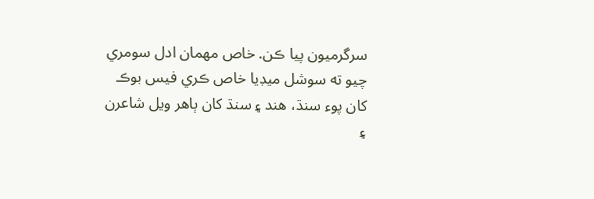سرگرميون پيا ڪن. خاص مهمان ادل سومري چيو ته سوشل ميڊيا خاص ڪري فيس بوڪ کان پوء سنڌ، هند ۽ سنڌ کان ٻاهر ويل شاعرن ۽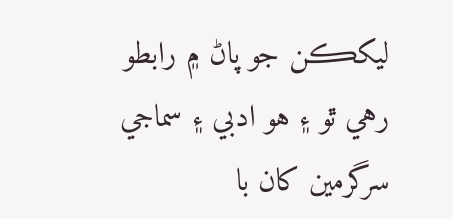ليکڪن جو پاڻ ۾ رابطو رهي ٿو ۽ هو ادبي ۽ سماجي سرگرمين کان با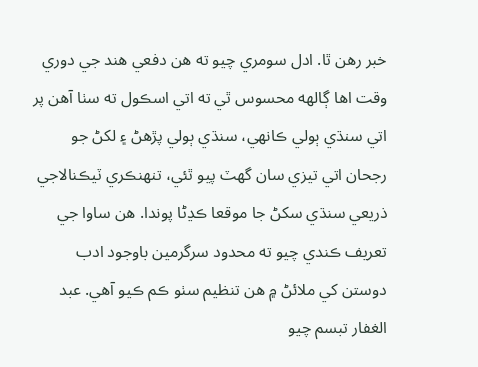خبر رهن ٿا. ادل سومري چيو ته هن دفعي هند جي دوري وقت اها ڳالهه محسوس ٿي ته اتي اسڪول ته سٺا آهن پر اتي سنڌي ٻولي ڪانهي، سنڌي ٻولي پڙهڻ ۽ لکڻ جو رجحان اتي تيزي سان گهٽ پيو ٿئي، تنهنڪري ٽيڪنالاجي ذريعي سنڌي سکڻ جا موقعا ڪڍڻا پوندا. هن ساوا جي تعريف ڪندي چيو ته محدود سرگرمين باوجود ادب دوستن کي ملائڻ ۾ هن تنظيم سٺو ڪم ڪيو آهي. عبد الغفار تبسم چيو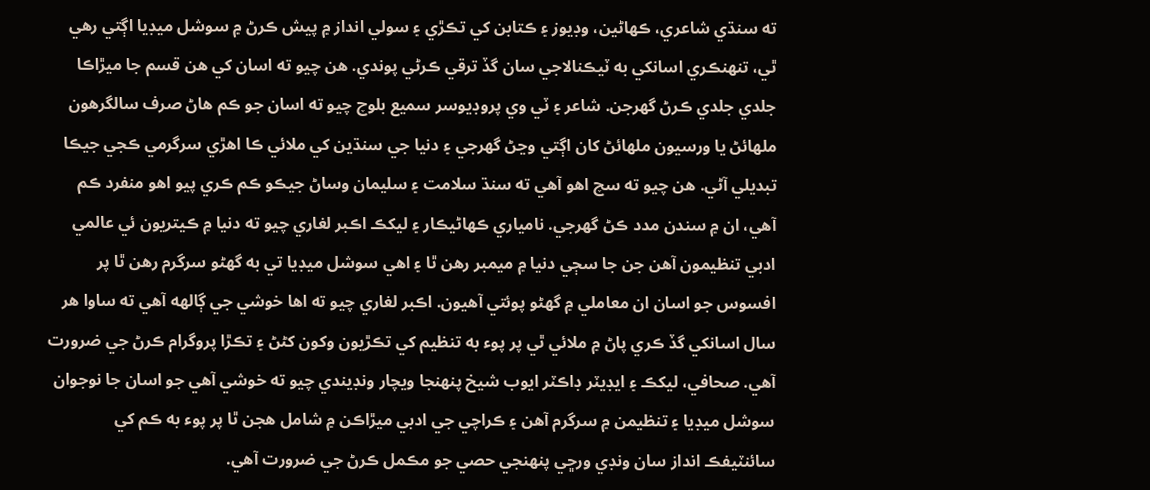ته سنڌي شاعري، ڪهاڻين، وڊيوز ۽ ڪتابن کي تڪڙي ۽ سولي انداز ۾ پيش ڪرڻ ۾ سوشل ميڊيا اڳتي رهي ٿي، تنهنڪري اسانکي به ٽيڪنالاجي سان گڏ ترقي ڪرڻي پوندي. هن چيو ته اسان کي هن قسم جا ميڙاڪا جلدي جلدي ڪرڻ گهرجن. شاعر ۽ ٽي وي پروڊيوسر سميع بلوچ چيو ته اسان جو ڪم هاڻ صرف سالگرهون ملهائڻ يا ورسيون ملهائڻ کان اڳتي وڃڻ گهرجي ۽ دنيا جي سنڌين کي ملائي ڪا اهڙي سرگرمي ڪجي جيڪا تبديلي آڻي. هن چيو ته سچ اهو آهي ته سنڌ سلامت ۽ سليمان وساڻ جيڪو ڪم ڪري پيو اهو منفرد ڪم آهي، ان ۾ سندن مدد ڪڻ گهرجي. نامياري ڪهاڻيڪار ۽ ليکڪ اڪبر لغاري چيو ته دنيا ۾ ڪيتريون ئي عالمي ادبي تنظيمون آهن جن جا سڄي دنيا ۾ ميمبر رهن ٿا ۽ اهي سوشل ميڊيا تي به گهڻو سرگرم رهن ٿا پر افسوس جو اسان ان معاملي ۾ گهڻو پوئتي آهيون. اڪبر لغاري چيو ته اها خوشي جي ڳالهه آهي ته ساوا هر سال اسانکي گڏ ڪري پاڻ ۾ ملائي ٿي پر پوء به تنظيم کي تڪڙيون وکون کڻڻ ۽ تڪڙا پروگرام ڪرڻ جي ضرورت آهي. صحافي، ليکڪ ۽ ايڊيٽر ڊاڪٽر ايوب شيخ پنهنجا ويچار ونڊيندي چيو ته خوشي آهي جو اسان جا نوجوان سوشل ميڊيا ۽ تنظيمن ۾ سرگرم آهن ۽ ڪراچي جي ادبي ميڙاڪن ۾ شامل هجن ٿا پر پوء به ڪم کي سائنٽيفڪ انداز سان ونڊي ورڇي پنهنجي حصي جو مڪمل ڪرڻ جي ضرورت آهي.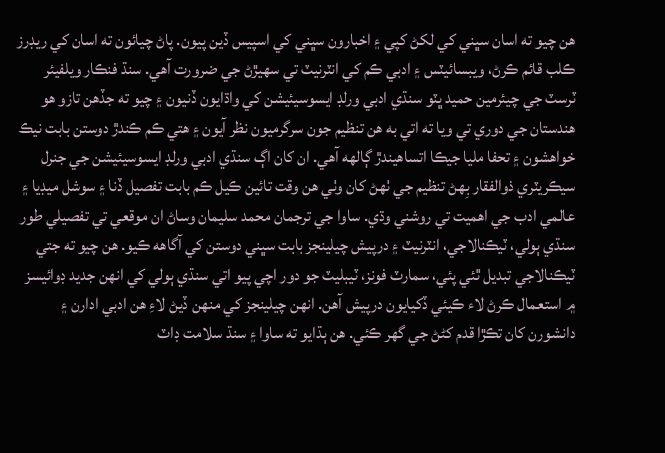هن چيو ته اسان سڀني کي لکڻ کپي ۽ اخبارون سڀني کي اسپيس ڏين پيون. پاڻ چيائون ته اسان کي ريڊرز ڪلب قائم ڪرڻ، ويبسائيٽس ۽ ادبي ڪم کي انٽرنيٽ تي سهيڙڻ جي ضرورت آهي. سنڌ فنڪار ويلفيئر ٽرسٽ جي چيئرمين حميد ڀٽو سنڌي ادبي ورلڊ ايسوسيئيشن کي واڌايون ڏنيون ۽ چيو ته جڏهن تازو هو هندستان جي دوري تي ويا ته اتي به هن تنظيم جون سرگرميون نظر آيون ۽ هتي ڪم ڪندڙ دوستن بابت نيڪ خواهشون ۽ تحفا مليا جيڪا اتساهيندڙ ڳالهه آهي. ان کان اڳ سنڌي ادبي ورلڊ ايسوسيئيشن جي جنرل سيڪريٽري ذوالفقار بِهڻ تنظيم جي ٺهڻ کان وٺي هن وقت تائين ڪيل ڪم بابت تفصيل ڏنا ۽ سوشل ميڊيا ۽ عالمي ادب جي اهميت تي روشني وڌي. ساوا جي ترجمان محمد سليمان وساڻ ان موقعي تي تفصيلي طور سنڌي ٻولي، ٽيڪنالاجي، انٽرنيٽ ۽ درپيش چيلينجز بابت سڀني دوستن کي آگاهه ڪيو. هن چيو ته جتي ٽيڪنالاجي تبديل ٿئي پئي، سمارٽ فونز، ٽيبليٽ جو دور اچي پيو اتي سنڌي ٻولي کي انهن جديد ڊوائيسز ۾ استعمال ڪرڻ لاء ڪيئي ڏکيايون درپيش آهن. انهن چيلينجز کي منهن ڏيڻ لاءِ هن ادبي ادارن ۽ دانشورن کان تڪڙا قدم کڻڻ جي گهر ڪئي. هن ٻڌايو ته ساوا ۽ سنڌ سلامت ڊاٽ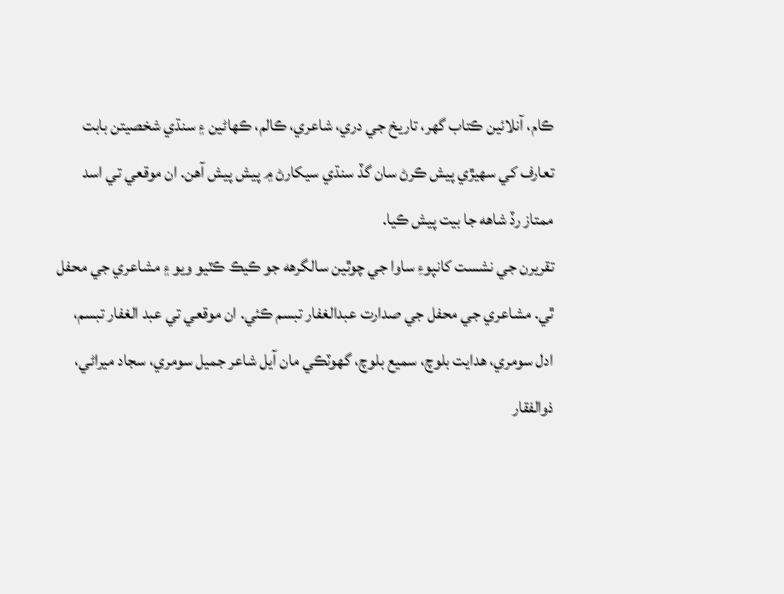ڪام، آنلائين ڪتاب گهر، تاريخ جي دري، شاعري، ڪالم، ڪهاڻين ۽ سنڌي شخصيتن بابت تعارف کي سهيڙي پيش ڪرڻ سان گڏ سنڌي سيکارڻ ۾ پيش پيش آهن. ان موقعي تي اسد ممتاز رڏ شاهه جا بيت پيش ڪيا.
تقريرن جي نشست کانپوءِ ساوا جي چوٿين سالگرهه جو ڪيڪ ڪٽيو ويو ۽ مشاعري جي محفل ٿي. مشاعري جي محفل جي صدارت عبدالغفار تبسم ڪئي. ان موقعي تي عبد الغفار تبسم، ادل سومري، هدايت بلوچ، سميع بلوچ، گهوٽڪي مان آيل شاعر جميل سومري، سجاد ميراڻي، ذوالفقار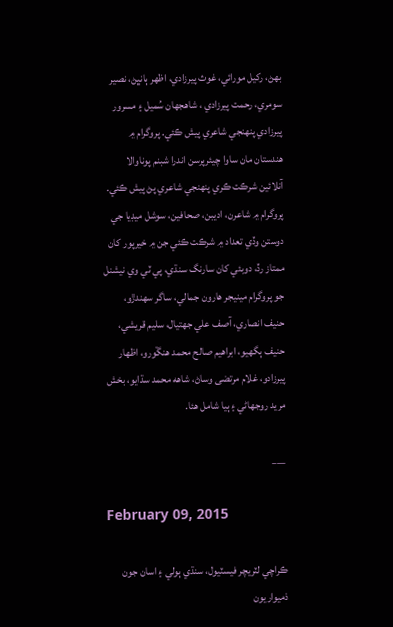بهڻ، رکيل مورائي، غوث پيرزادي، اظهر ٻانڀڻ، نصير سومري، رحمت پيرزادي ، شاهجهان سُميل ۽ مسرور پيرزادي پنهنجي شاعري پيش ڪئي. پروگرام ۾ هندستان مان ساوا چيئرپرسن اندرا شبنم پوناوالا آنلائين شرڪت ڪري پنهنجي شاعري پڻ پيش ڪئي. پروگرام ۾ شاعرن، اديبن، صحافين، سوشل ميڊيا جي دوستن وڏي تعداد ۾ شرڪت ڪئي جن ۾ خيرپور کان ممتاز رڏ، دوبئي کان سارنگ سنڌي، پي ٽي وي نيشنل جو پروگرام مينيجر هارون جمالي، ساگر سهندڙو، حنيف انصاري، آصف علي جهتيال، سليم قريشي، حنيف ٻگهيو، ابراهيم صالح محمد هنڱورو، اظهار پيرزادو، غلام مرتضى وساڻ، شاهه محمد سڌايو، بخش مريد روجهاڻي ۽ ٻيا شامل هئا.

___

February 09, 2015

ڪراچي لٽريچر فيسٽيول، سنڌي ٻولي ۽ اسان جون ذميواريون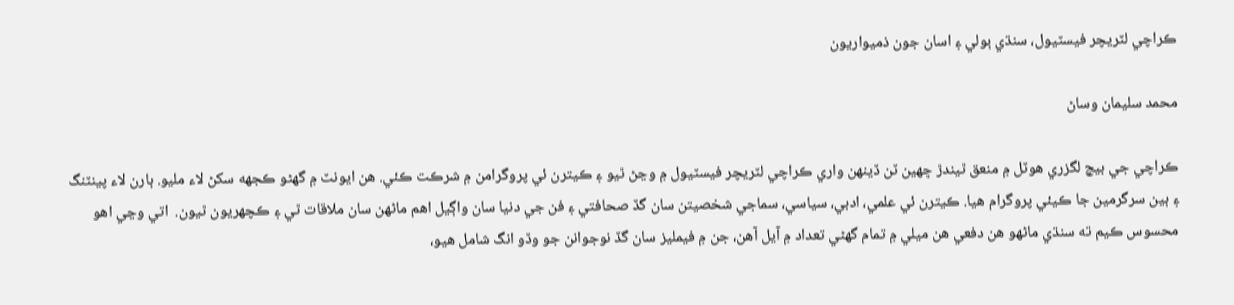ڪراچي لٽريچر فيسٽيول، سنڌي ٻولي ۽ اسان جون ذميواريون

محمد سليمان وساڻ

ڪراچي جي بيچ لگزري هوٽل ۾ منعق ٿيندڙ ڇهين ٽن ڏينهن واري ڪراچي لٽريچر فيسٽيول ۾ وڃڻ ٿيو ۽ ڪيترن ئي پروگرامن ۾ شرڪت ڪئي. هن ايونٽ ۾ گهڻو ڪجهه سکڻ لاء مليو. ٻارن لاء پينٽنگ ۽ ٻين سرگرمين جا ڪيئي پروگرام هيا. ڪيترن ئي علمي، ادبي، سياسي، سماجي شخصيتن سان گڏ صحافتي ۽ فن جي دنيا سان واڳيل اهم ماڻهن سان ملاقات ٿي ۽ ڪچهريون ٿيون.  اتي وڃي اهو محسوس ڪيم ته سنڌي ماڻهو هن دفعي هن ميلي ۾ تمام گهڻي تعداد ۾ آيل آهن، جن ۾ فيمليز سان گڏ نوجوانن جو وڏو انگ شامل هيو،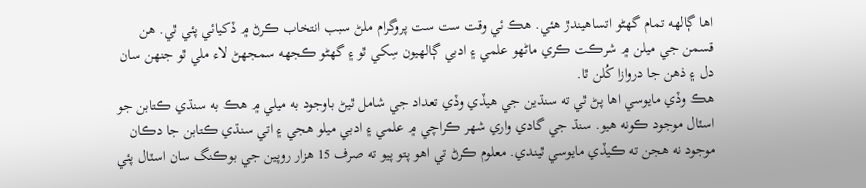اها ڳالهه تمام گهڻو اتساهيندڙ هئي. هڪ ئي وقت ست ست پروگرام ملڻ سبب انتخاب ڪرڻ ۾ ڏکيائي پئي ٿي. هن قسمن جي ميلن ۾ شرڪت ڪري ماڻهو علمي ۽ ادبي ڳالهيون سِکي ٿو ۽ گهڻو ڪجهه سمجهڻ لاء ملي ٿو جنهن سان دل ۽ ذهن جا دروازا کُلن ٿا.
هڪ وڏي مايوسي اها پڻ ٿي ته سنڌين جي هيڏي وڏي تعداد جي شامل ٿيڻ باوجود به ميلي ۾ هڪ به سنڌي ڪتابن جو اسٽال موجود ڪونه هيو. سنڌ جي گادي واري شهر ڪراچي ۾ علمي ۽ ادبي ميلو هجي ۽ اتي سنڌي ڪتابن جا دڪان موجود نه هجن ته ڪيڏي مايوسي ٿيندي. معلوم ڪرڻ تي اهو پتو پيو ته صرف 15 هزار روپين جي بوڪنگ سان اسٽال پئي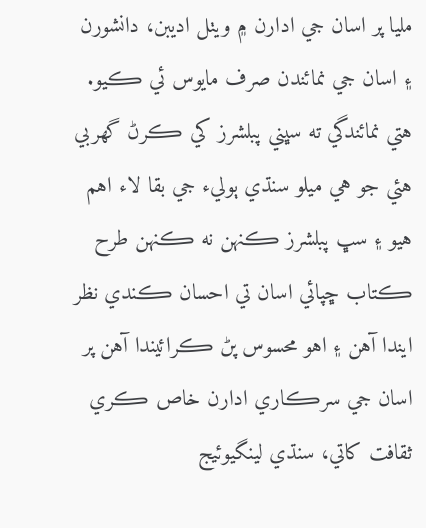مليا پر اسان جي ادارن ۾ ويٺل اديبن، دانشورن ۽ اسان جي نمائندن صرف مايوس ئي ڪيو. هتي نمائندگي ته سڀني پبلشرز کي ڪرڻ گهربي هئي جو هي ميلو سنڌي ٻوليء جي بقا لاء اهم هيو ۽ سڀ پبلشرز ڪنهن نه ڪنهن طرح ڪتاب ڇپائي اسان تي احسان ڪندي نظر ايندا آهن ۽ اهو محسوس پڻ ڪرائيندا آهن پر اسان جي سرڪاري ادارن خاص ڪري ثقافت کاتي، سنڌي لينگيوئيج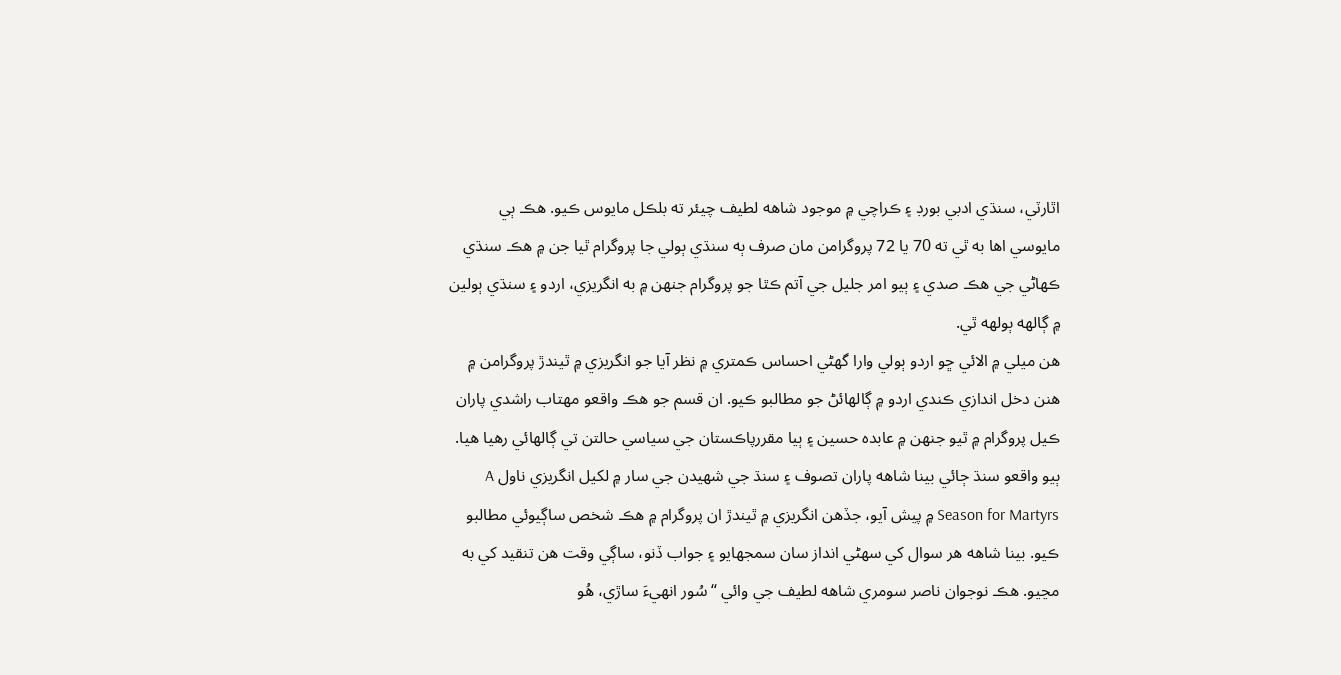اٿارٽي، سنڌي ادبي بورڊ ۽ ڪراچي ۾ موجود شاهه لطيف چيئر ته بلڪل مايوس ڪيو. هڪ ٻي مايوسي اها به ٿي ته 70 يا 72 پروگرامن مان صرف ٻه سنڌي ٻولي جا پروگرام ٿيا جن ۾ هڪ سنڌي ڪهاڻي جي هڪ صدي ۽ ٻيو امر جليل جي آتم ڪٿا جو پروگرام جنهن ۾ به انگريزي، اردو ۽ سنڌي ٻولين ۾ ڳالهه ٻولهه ٿي.
هن ميلي ۾ الائي ڇو اردو ٻولي وارا گهڻي احساس ڪمتري ۾ نظر آيا جو انگريزي ۾ ٿيندڙ پروگرامن ۾ هنن دخل اندازي ڪندي اردو ۾ ڳالهائڻ جو مطالبو ڪيو. ان قسم جو هڪ واقعو مهتاب راشدي پاران ڪيل پروگرام ۾ ٿيو جنهن ۾ عابده حسين ۽ ٻيا مقررپاڪستان جي سياسي حالتن تي ڳالهائي رهيا هيا. ٻيو واقعو سنڌ ڄائي بينا شاهه پاران تصوف ۽ سنڌ جي شهيدن جي سار ۾ لکيل انگريزي ناول A Season for Martyrs ۾ پيش آيو، جڏهن انگريزي ۾ ٿيندڙ ان پروگرام ۾ هڪ شخص ساڳيوئي مطالبو ڪيو. بينا شاهه هر سوال کي سهڻي انداز سان سمجهايو ۽ جواب ڏنو، ساڳي وقت هن تنقيد کي به مڃيو. هڪ نوجوان ناصر سومري شاهه لطيف جي وائي “سُور انهيءَ ساڙي، هُو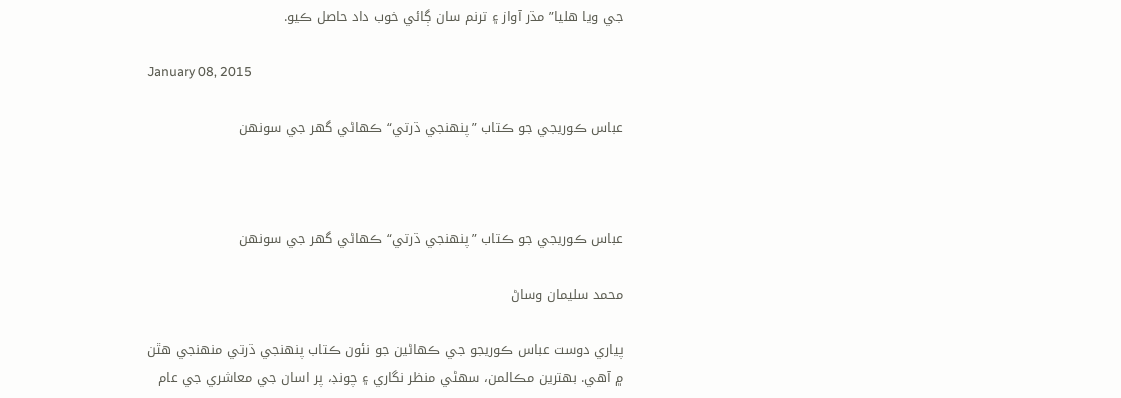جي ويا هليا” مڌر آواز ۽ ترنم سان ڳائي خوب داد حاصل ڪيو.

January 08, 2015

عباس ڪوريجي جو ڪتاب ”پنهنجي ڌرتي“ ڪهاڻي گهر جي سونهن



عباس ڪوريجي جو ڪتاب ”پنهنجي ڌرتي“ ڪهاڻي گهر جي سونهن

محمد سليمان وساڻ

پياري دوست عباس ڪوريجو جي ڪهاڻين جو نئون ڪتاب پنهنجي ڌرتي منهنجي هٿن ۾ آهي. بهترين مڪالمن، سهڻي منظر نگاري ۽ چونڊ، پر اسان جي معاشري جي عام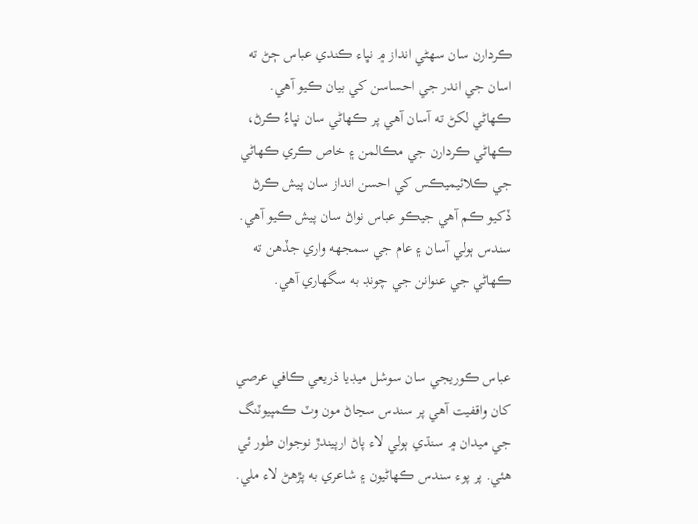ڪردارن سان سهڻي انداز ۾ نڀاء ڪندي عباس ڄڻ ته اسان جي اندر جي احساسن کي بيان ڪيو آهي. ڪهاڻي لکڻ ته آسان آهي پر ڪهاڻي سان نڀاءُ ڪرڻ، ڪهاڻي ڪردارن جي مڪالمن ۽ خاص ڪري ڪهاڻي جي ڪلائيميڪس کي احسن انداز سان پيش ڪرڻ ڏکيو ڪم آهي جيڪو عباس نواڻ سان پيش ڪيو آهي. سندس ٻولي آسان ۽ عام جي سمجهه واري جڏهن ته ڪهاڻي جي عنوانن جي چونڊ به سگهاري آهي.


عباس ڪوريجي سان سوشل ميڊيا ذريعي ڪافي عرصي کان واقفيت آهي پر سندس سڃاڻ مون وٽ ڪمپيوٽنگ جي ميدان ۾ سنڌي ٻولي لاء پاڻ ارپيندڙ نوجوان طور ئي هئي. پر پوء سندس ڪهاڻيون ۽ شاعري به پڙهڻ لاء ملي.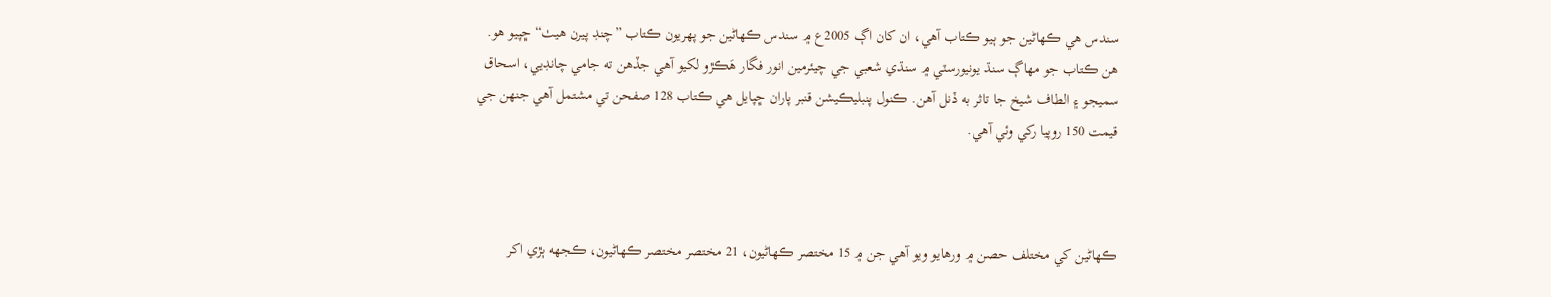سندس هي ڪهاڻين جو ٻيو ڪتاب آهي، ان کان اڳ 2005ع ۾ سندس ڪهاڻين جو پهريون ڪتاب ”چنڊ پيرن هيٺ“ ڇپيو هو. هن ڪتاب جو مهاڳ سنڌ يونيورسٽي ۾ سنڌي شعبي جي چيئرمين انور فگار هَڪڙو لکيو آهي جڏهن ته جامي چانڊيي، اسحاق سميجو ۽ الطاف شيخ جا تاثر به ڏنل آهن. ڪنول پنبليڪيشن قنبر پاران ڇپايل هي ڪتاب 128 صفحن تي مشتمل آهي جنهن جي قيمت 150 روپيا رکي وئي آهي.



ڪهاڻين کي مختلف حصن ۾ ورهايو ويو آهي جن ۾ 15 مختصر ڪهاڻيون، 21 مختصر مختصر ڪهاڻيون، ڪجهه ٻڙي اکر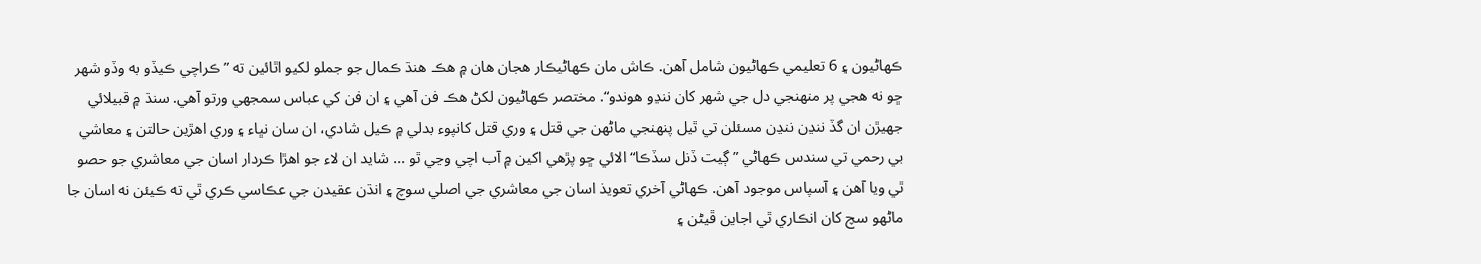ڪهاڻيون ۽ 6 تعليمي ڪهاڻيون شامل آهن. ڪاش مان ڪهاڻيڪار هجان هان ۾ هڪ هنڌ ڪمال جو جملو لکيو اٿائين ته ”ڪراچي ڪيڏو به وڏو شهر ڇو نه هجي پر منهنجي دل جي شهر کان ننڍو هوندو“. مختصر ڪهاڻيون لکڻ هڪ فن آهي ۽ ان فن کي عباس سمجهي ورتو آهي. سنڌ ۾ قبيلائي جهيڙن ان گڏ ننڍن ننڍن مسئلن تي ٿيل پنهنجي ماڻهن جي قتل ۽ وري قتل کانپوء بدلي ۾ ڪيل شادي، ان سان نڀاء ۽ وري اهڙين حالتن ۽ معاشي بي رحمي تي سندس ڪهاڻي ”ڳيت ڏنل سڏڪا“ الائي ڇو پڙهي اکين ۾ آب اچي وڃي ٿو ... شايد ان لاء جو اهڙا ڪردار اسان جي معاشري جو حصو ٿي ويا آهن ۽ آسپاس موجود آهن. ڪهاڻي آخري تعويذ اسان جي معاشري جي اصلي سوچ ۽ انڌن عقيدن جي عڪاسي ڪري ٿي ته ڪيئن نه اسان جا ماڻهو سچ کان انڪاري ٿي اجاين ڦيڻن ۽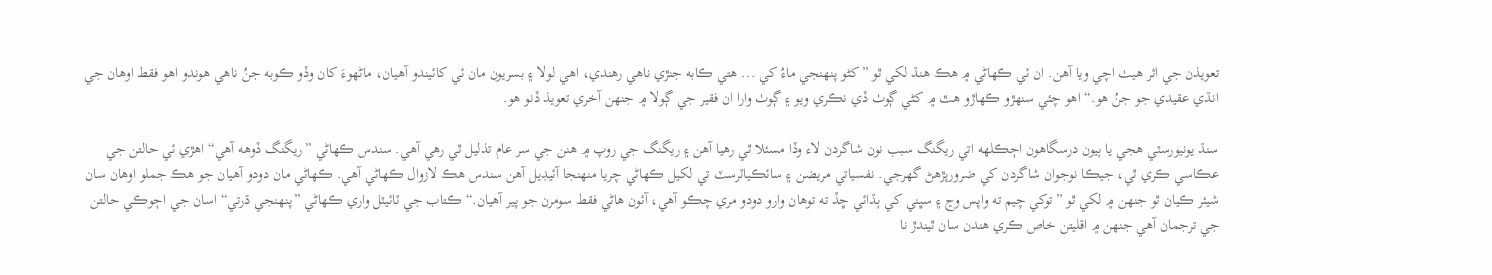تعويذن جي اثر هيٺ اچي ويا آهن. ان ئي ڪهاڻي ۾ هڪ هنڌ لکي ٿو ”کڻو پنهنجي ماءُ کي ... هتي ڪابه جنڙي ناهي رهندي، اهي لولا ۽ بسريون مان ئي کائيندو آهيان، ماڻهوءَ کان وڏو ڪوبه جنُ ناهي هوندو اهو فقط اوهان جي انڌي عقيدي جو جنُ هو.“ اهو چئي سنهڙو ڪهاڙو هٿ ۾ کڻي ڳوٺ ڏي نڪري ويو ۽ ڳوٺ وارا ان فقير جي ڳولا ۾ جنهن آخري تعويذ ڏنو هو.

سنڌ يونيورسٽي هجي يا ٻيون درسگاهون اڄڪلهه اتي ريگنگ سبب نون شاگردن لاء وڏا مسئلا ٿي رهيا آهن ۽ ريگنگ جي روپ ۾ هنن جي سر عام تذليل ٿي رهي آهي. سندس ڪهاڻي ”ريگنگ ڏوهه آهي“ اهڙي ئي حالتن جي عڪاسي ڪري ٿي، جيڪا نوجوان شاگردن کي ضرورپڙهڻ گهرجي. نفسياتي مريضن ۽ سائڪياٽرسٽ تي لکيل ڪهاڻي چريا منهنجا آئيڊيل آهن سندس هڪ لازوال ڪهاڻي آهي. ڪهاڻي مان دودو آهيان جو هڪ جملو اوهان سان شيئر ڪيان ٿو جنهن ۾ لکي ٿو ”توکي چيم ته واپس وڃ ۽ سڀني کي ٻڌائي ڇڏ ته توهان وارو دودو مري چڪو آهي، آئون هاڻي فقط سومرن جو پير آهيان.“ ڪتاب جي ٽائيٽل واري ڪهاڻي ”پنهنجي ڌرتي“ اسان جي اڄوڪي حالتن جي ترجمان آهي جنهن ۾ اقليتن خاص ڪري هندن سان ٿيندڙ نا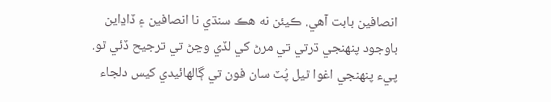انصافين بابت آهي. ڪيئن نه هڪ سنڌي نا انصافين ۽ ڏاڍاين باوجود پنهنجي ڌرتي تي مرڻ کي لڏي وڃڻ تي ترجيح ڏئي ٿو. پيء پنهنجي اغوا ٿيل پُٽ سان فون تي ڳالهائيدي کيس دلجاء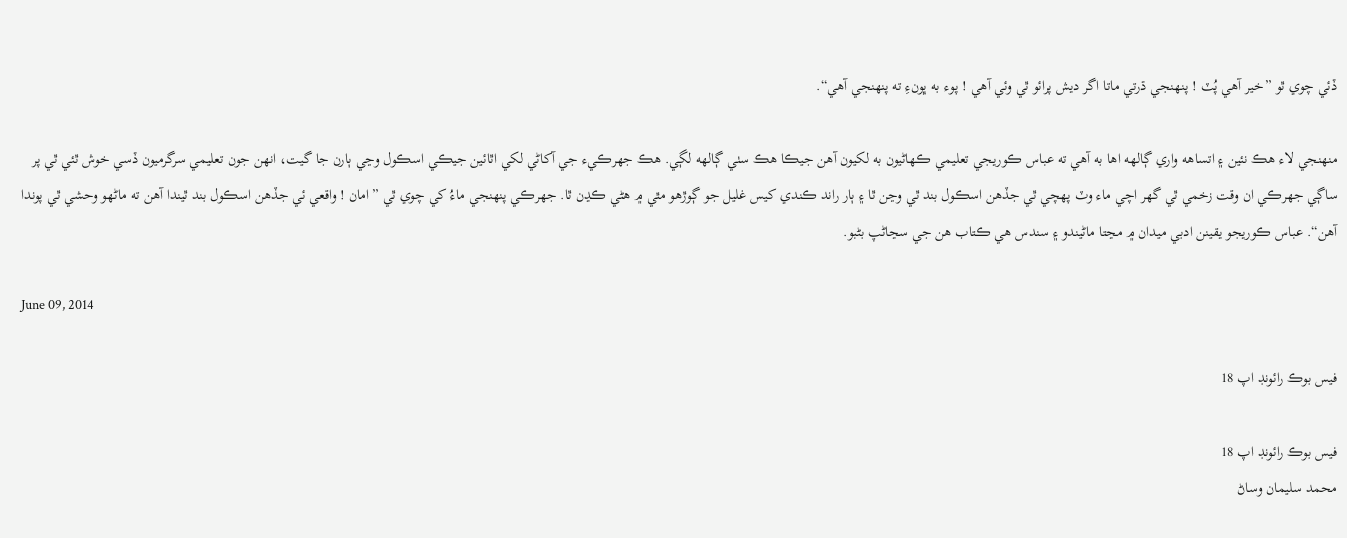ڏئي چوي ٿو ”خير آهي پُٽ ! پنهنجي ڌرتي ماتا اگر ديش پرائو ٿي وئي آهي ! پوء به ڀونءِ ته پنهنجي آهي“.

منهنجي لاء هڪ نئين ۽ اتساهه واري ڳالهه اها به آهي ته عباس ڪوريجي تعليمي ڪهاڻيون به لکيون آهن جيڪا هڪ سٺي ڳالهه لڳي. هڪ جهرڪيء جي آکاڻي لکي اٿائين جيڪي اسڪول وڃي ٻارن جا گيت، انهن جون تعليمي سرگرميون ڏسي خوش ٿئي ٿي پر ساڳي جهرڪي ان وقت زخمي ٿي گهر اچي ماء وٽ پهچي ٿي جڏهن اسڪول بند ٿي وڃن ٿا ۽ ٻار راند ڪندي کيس غليل جو ڳوڙهو مٿي ۾ هڻي ڪڍن ٿا. جهرڪي پنهنجي ماءُ کي چوي ٿي ”امان ! واقعي ئي جڏهن اسڪول بند ٿيندا آهن ته ماڻهو وحشي ٿي پوندا آهن“. عباس ڪوريجو يقينن ادبي ميدان ۾ مڃتا ماڻيندو ۽ سندس هي ڪتاب هن جي سڃاڻپ بڻبو.

June 09, 2014

فيس بوڪ رائونڊ اپ 18

فيس بوڪ رائونڊ اپ 18
محمد سليمان وساڻ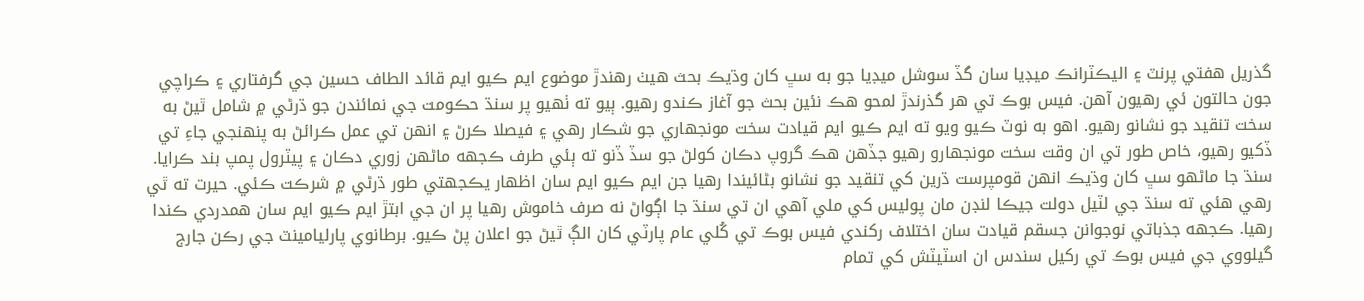گذريل هفتي پرنٽ ۽ اليڪٽرانڪ ميڊيا سان گڏ سوشل ميڊيا جو به سڀ کان وڌيڪ بحث هيٺ رهندڙ موضوع ايم ڪيو ايم قائد الطاف حسين جي گرفتاري ۽ ڪراچي جون حالتون ئي رهيون آهن. فيس بوڪ تي هر گذرندڙ لمحو هڪ نئين بحث جو آغاز ڪندو رهيو. ٻيو ته ٺهيو پر سنڌ حڪومت جي نمائندن جو ڌرڻي ۾ شامل ٿيڻ به سخت تنقيد جو نشانو رهيو. اهو به نوٽ ڪيو ويو ته ايم ڪيو ايم قيادت سخت مونجهاري جو شڪار رهي ۽ فيصلا ڪرڻ ۽ انهن تي عمل ڪرائڻ به پنهنجي جاءِ تي ڏکيو رهيو، خاص طور تي ان وقت سخت مونجهارو رهيو جڏهن هڪ گروپ دڪان کولڻ جو سڏ ڏنو ته ٻئي طرف ڪجهه ماڻهن زوري دڪان ۽ پيٽرول پمپ بند ڪرايا. سنڌ جا ماڻهو سڀ کان وڌيڪ انهن قومپرست ڌرين کي تنقيد جو نشانو بڻائيندا رهيا جن ايم ڪيو ايم سان اظهار يڪجهتي طور ڌرڻي ۾ شرڪت ڪئي. حيرت ته ٿي رهي هئي ته سنڌ جي لٽيل دولت جيڪا لنڊن مان پوليس کي ملي آهي ان تي سنڌ جا اڳواڻ نه صرف خاموش رهيا پر ان جي ابتڙ ايم ڪيو ايم سان همدردي ڪندا رهيا. ڪجهه جذباتي نوجوانن جسقم قيادت سان اختلاف رکندي فيس بوڪ تي کُلي عام پارٽي کان الڳ ٿيڻ جو اعلان پڻ ڪيو. برطانوي پارليامينٽ جي رڪن جارج گيلووي جي فيس بوڪ تي رکيل سندس ان اسٽيٽش کي تمام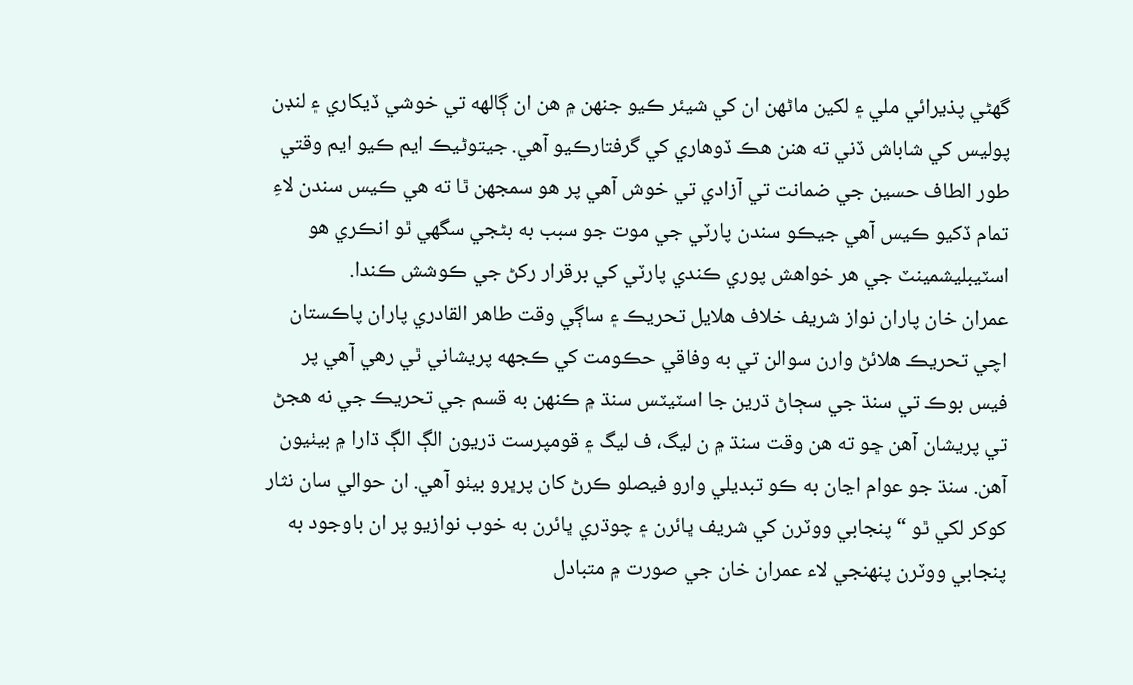گهڻي پذيرائي ملي ۽ لکين ماڻهن ان کي شيئر ڪيو جنهن ۾ هن ان ڳالهه تي خوشي ڏيکاري ۽ لنڊن پوليس کي شاباش ڏني ته هنن هڪ ڏوهاري کي گرفتارڪيو آهي. جيتوڻيڪ ايم ڪيو ايم وقتي طور الطاف حسين جي ضمانت تي آزادي تي خوش آهي پر هو سمجهن ٿا ته هي ڪيس سندن لاءِ تمام ڏکيو ڪيس آهي جيڪو سندن پارٽي جي موت جو سبب به بڻجي سگهي ٿو انڪري هو اسٽيبليشمينٽ جي هر خواهش پوري ڪندي پارٽي کي برقرار رکڻ جي ڪوشش ڪندا.
عمران خان پاران نواز شريف خلاف هلايل تحريڪ ۽ ساڳي وقت طاهر القادري پاران پاڪستان اچي تحريڪ هلائڻ وارن سوالن تي به وفاقي حڪومت کي ڪجهه پريشاني ٿي رهي آهي پر فيس بوڪ تي سنڌ جي سڄاڻ ڌرين جا اسٽيٽس سنڌ ۾ ڪنهن به قسم جي تحريڪ جي نه هجڻ تي پريشان آهن ڇو ته هن وقت سنڌ ۾ ن ليگ، ف ليگ ۽ قومپرست ڌريون الڳ الڳ ڌارا ۾ بيٺيون آهن. سنڌ جو عوام اڃان به ڪو تبديلي وارو فيصلو ڪرڻ کان پرڀرو بيٺو آهي. ان حوالي سان نثار کوکر لکي ٿو “پنجابي ووٽرن کي شريف ڀائرن ۽ چوڌري ڀائرن به خوب نوازيو پر ان باوجود به پنجابي ووٽرن پنهنجي لاء عمران خان جي صورت ۾ متبادل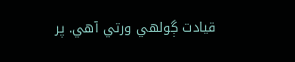قيادت ڳولهي ورتي آهي. پر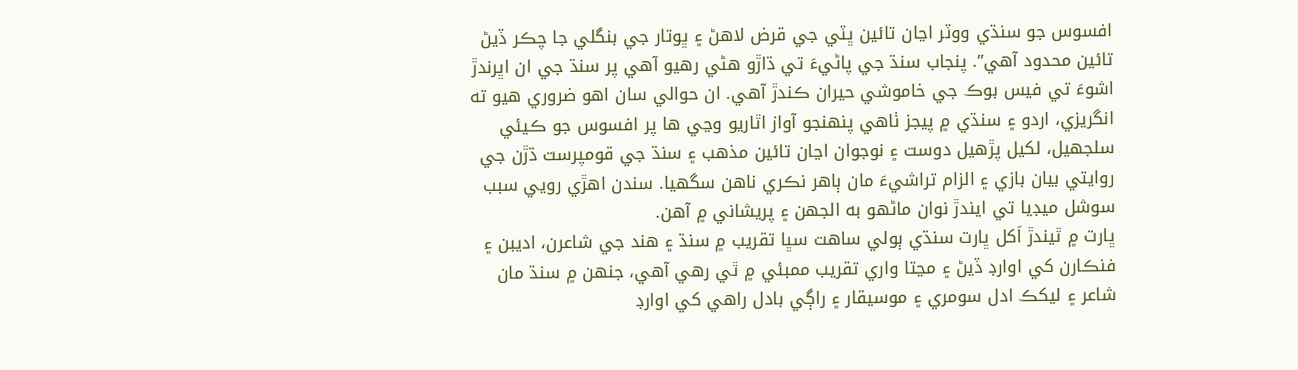افسوس جو سنڌي ووٽر اڃان تائين ڀٽي جي قرض لاهڻ ۽ ڀوتار جي بنگلي جا چڪر ڏيڻ تائين محدود آهي”. پنجاب سنڌ جي پاڻيءَ تي ڌاڙو هڻي رهيو آهي پر سنڌ جي ان اڀرندڙ اشوءَ تي فيس بوڪ جي خاموشي حيران ڪندڙ آهي. ان حوالي سان اهو ضروري هيو ته انگريزي، اردو ۽ سنڌي ۾ پيجز ٺاهي پنهنجو آواز اٿاريو وڃي ها پر افسوس جو ڪيئي سلجهيل، لکيل پڙهيل دوست ۽ نوجوان اڃان تائين مذهب ۽ سنڌ جي قومپرست ڌڙن جي روايتي بيان بازي ۽ الزام تراشيءَ مان ٻاهر نڪري ناهن سگهيا. سندن اهڙي رويي سبب سوشل ميڊيا تي ايندڙ نوان ماڻهو به الجهن ۽ پريشاني ۾ آهن.
ڀارت ۾ ٿيندڙ اَکل ڀارت سنڌي ٻولي ساهت سڀا تقريب ۾ سنڌ ۽ هند جي شاعرن، اديبن ۽ فنڪارن کي اوارڊ ڏيڻ ۽ مڃتا واري تقريب ممبئي ۾ ٿي رهي آهي، جنهن ۾ سنڌ مان شاعر ۽ ليکڪ ادل سومري ۽ موسيقار ۽ راڳي بادل راهي کي اوارڊ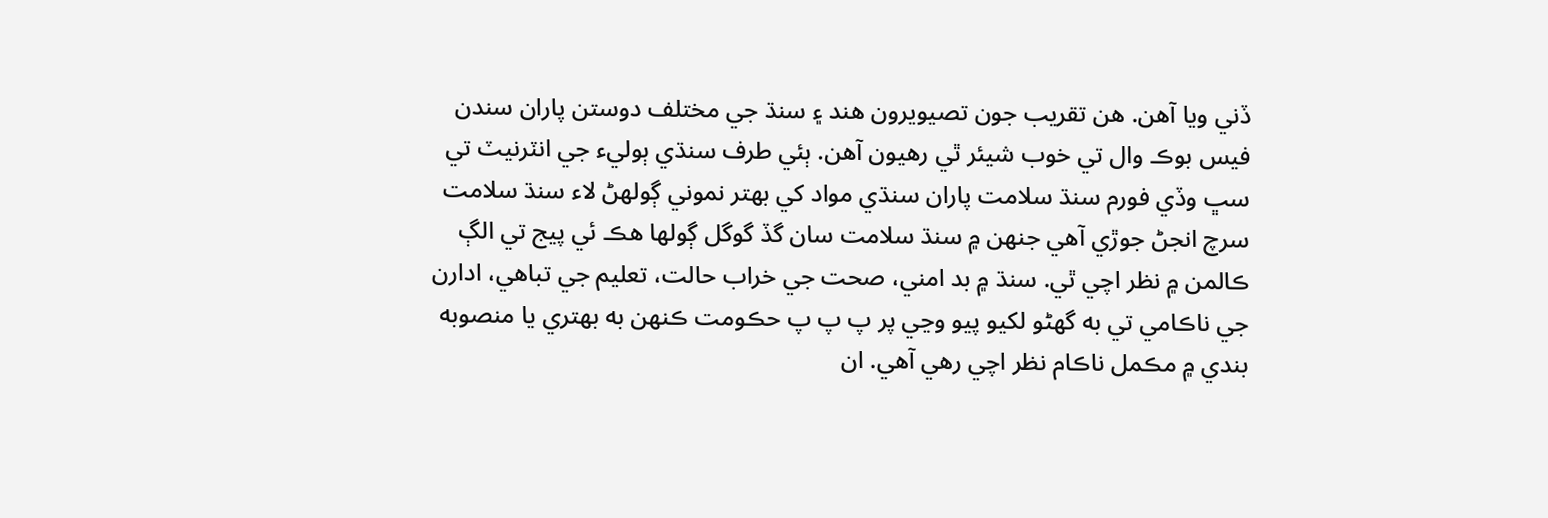ڏني ويا آهن. هن تقريب جون تصيويرون هند ۽ سنڌ جي مختلف دوستن پاران سندن فيس بوڪ وال تي خوب شيئر ٿي رهيون آهن. ٻئي طرف سنڌي ٻوليء جي انٽرنيٽ تي سڀ وڏي فورم سنڌ سلامت پاران سنڌي مواد کي بهتر نموني ڳولهڻ لاء سنڌ سلامت سرچ انجڻ جوڙي آهي جنهن ۾ سنڌ سلامت سان گڏ گوگل ڳولها هڪ ئي پيج تي الڳ ڪالمن ۾ نظر اچي ٿي. سنڌ ۾ بد امني، صحت جي خراب حالت، تعليم جي تباهي، ادارن جي ناڪامي تي به گهڻو لکيو پيو وڃي پر پ پ پ حڪومت ڪنهن به بهتري يا منصوبه بندي ۾ مڪمل ناڪام نظر اچي رهي آهي. ان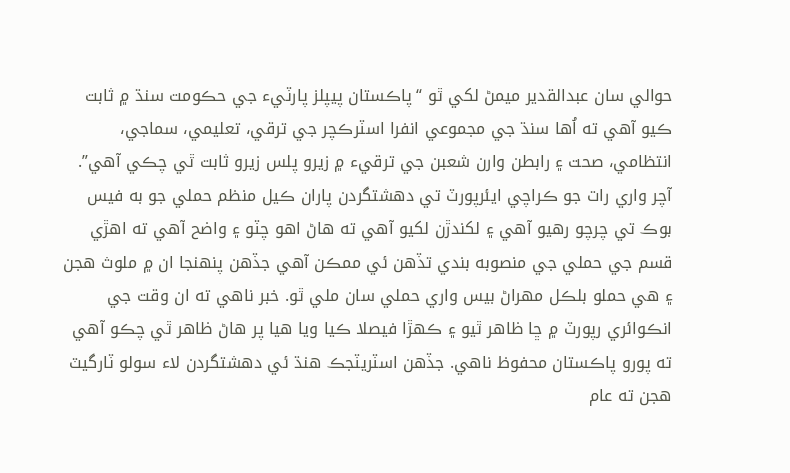حوالي سان عبدالقدير ميمڻ لکي ٿو “پاڪستان پيپلز پارٽيء جي حڪومت سنڌ ۾ ثابت ڪيو آهي ته اُها سنڌ جي مجموعي انفرا اسٽرڪچر جي ترقي، تعليمي، سماجي، انتظامي، صحت ۽ رابطن وارن شعبن جي ترقيء ۾ زيرو پلس زيرو ثابت ٿي چڪي آهي”.
آچر واري رات جو ڪراچي ايئرپورٽ تي دهشتگردن پاران ڪيل منظم حملي جو به فيس بوڪ تي چرچو رهيو آهي ۽ لکندڙن لکيو آهي ته هاڻ اهو چٽو ۽ واضح آهي ته اهڙي قسم جي حملي جي منصوبه بندي تڏهن ئي ممڪن آهي جڏهن پنهنجا ان ۾ ملوث هجن ۽ هي حملو بلڪل مهراڻ بيس واري حملي سان ملي ٿو. خبر ناهي ته ان وقت جي انڪوائري رپورٽ ۾ ڇا ظاهر ٿيو ۽ ڪهڙا فيصلا ڪيا ويا هيا پر هاڻ ظاهر ٿي چڪو آهي ته پورو پاڪستان محفوظ ناهي. جڏهن اسٽريٽجڪ هنڌ ئي دهشتگردن لاء سولو ٽارگيٽ هجن ته عام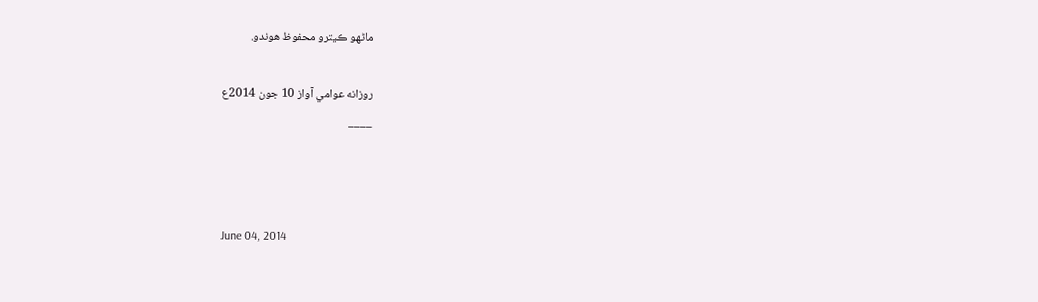ماڻهو ڪيترو محفوظ هوندو.

روزانه عوامي آواز 10 جون 2014ع
____



June 04, 2014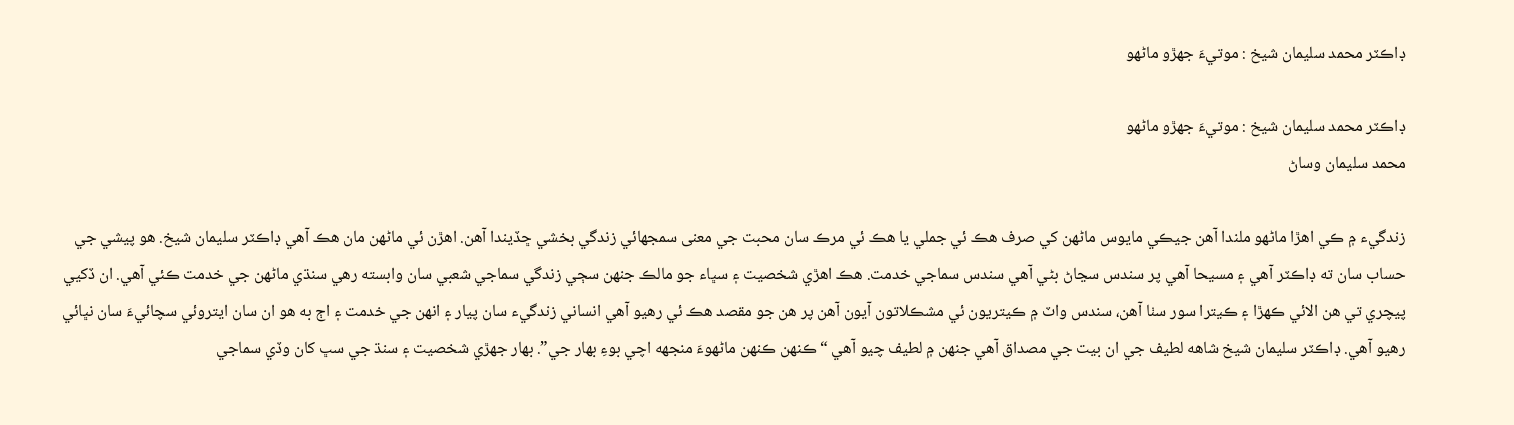ڊاڪٽر محمد سليمان شيخ : موتيءَ جهڙو ماڻهو

ڊاڪٽر محمد سليمان شيخ : موتيءَ جهڙو ماڻهو
محمد سليمان وساڻ

زندگيء ۾ ڪي اهڙا ماڻهو ملندا آهن جيڪي مايوس ماڻهن کي صرف هڪ ئي جملي يا هڪ ئي مرڪ سان محبت جي معنى سمجهائي زندگي بخشي ڇڏيندا آهن. اهڙن ئي ماڻهن مان هڪ آهي ڊاڪٽر سليمان شيخ. هو پيشي جي حساب سان ته ڊاڪٽر آهي ۽ مسيحا آهي پر سندس سڃاڻ بڻي آهي سندس سماجي خدمت. هڪ اهڙي شخصيت ۽ سڀاء جو مالڪ جنهن سڄي زندگي سماجي شعبي سان وابسته رهي سنڌي ماڻهن جي خدمت ڪئي آهي. ان ڏکيي پيچري تي هن الائي ڪهڙا ۽ ڪيترا سور سٺا آهن، سندس واٽ ۾ ڪيتريون ئي مشڪلاتون آيون آهن پر هن جو مقصد هڪ ئي رهيو آهي انساني زندگيء سان پيار ۽ انهن جي خدمت ۽ اڄ به هو ان سان ايتروئي سچائيءَ سان نڀائي رهيو آهي. ڊاڪٽر سليمان شيخ شاهه لطيف جي ان بيت جي مصداق آهي جنهن ۾ لطيف چيو آهي “ڪنهن ڪنهن ماڻهوءَ منجهه اچي بوءِ بهار جي”. بهار جهڙي شخصيت ۽ سنڌ جي سڀ کان وڏي سماجي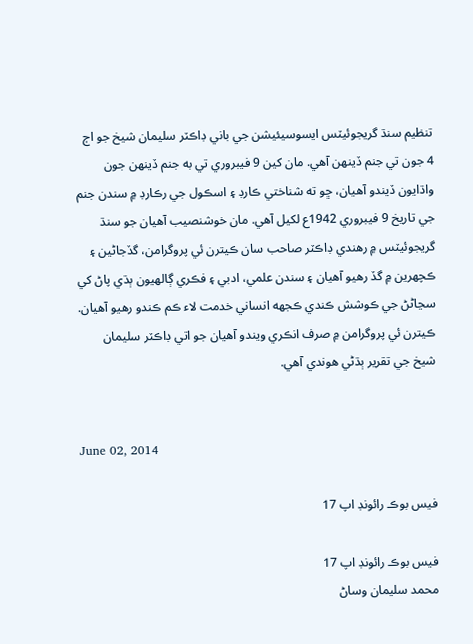تنظيم سنڌ گريجوئيٽس ايسوسيئيشن جي باني ڊاڪٽر سليمان شيخ جو اڄ 4 جون تي جنم ڏينهن آهي. مان کين 9 فيبروري تي به جنم ڏينهن جون واڌايون ڏيندو آهيان، ڇو ته شناختي ڪارڊ ۽ اسڪول جي رڪارڊ ۾ سندن جنم جي تاريخ 9 فيبروري 1942ع لکيل آهي. مان خوشنصيب آهيان جو سنڌ گريجوئيٽس ۾ رهندي ڊاڪٽر صاحب سان ڪيترن ئي پروگرامن، گڏجاڻين ۽ ڪچهرين ۾ گڏ رهيو آهيان ۽ سندن علمي، ادبي ۽ فڪري ڳالهيون ٻڌي پاڻ کي سڃاڻڻ جي ڪوشش ڪندي ڪجهه انساني خدمت لاء ڪم ڪندو رهيو آهيان. ڪيترن ئي پروگرامن ۾ صرف انڪري ويندو آهيان جو اتي ڊاڪٽر سليمان شيخ جي تقرير ٻڌڻي هوندي آهي.


June 02, 2014

فيس بوڪ رائونڊ اپ 17

فيس بوڪ رائونڊ اپ 17
محمد سليمان وساڻ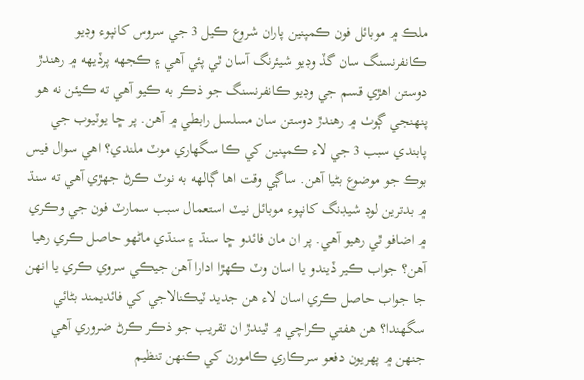ملڪ ۾ موبائل فون ڪمپنين پاران شروع ڪيل 3 جي سروس کانپوء وڊيو ڪانفرنسنگ سان گڏ وڊيو شيئرنگ آسان ٿي پئي آهي ۽ ڪجهه پرڏيهه ۾ رهندڙ دوستن اهڙي قسم جي وڊيو ڪانفرنسنگ جو ذڪر به ڪيو آهي ته ڪيئن نه هو پنهنجي ڳوٺ ۾ رهندڙ دوستن سان مسلسل رابطي ۾ آهن. پر ڇا يوٽيوب جي پابندي سبب 3 جي لاء ڪمپنين کي ڪا سگهاري موٽ ملندي؟ اهي سوال فيس بوڪ جو موضوع بڻيا آهن. ساڳي وقت اها ڳالهه به نوٽ ڪرڻ جهڙي آهي ته سنڌ ۾ بدترين لوڊ شيڊنگ کانپوء موبائل نيٽ استعمال سبب سمارٽ فون جي وڪري ۾ اضافو ٿي رهيو آهي. پر ان مان فائدو ڇا سنڌ ۽ سنڌي ماڻهو حاصل ڪري رهيا آهن؟ جواب ڪير ڏيندو يا اسان وٽ ڪهڙا ادارا آهن جيڪي سروي ڪري يا انهن جا جواب حاصل ڪري اسان لاء هن جديد ٽيڪنالاجي کي فائديمند بڻائي سگهندا؟ هن هفتي ڪراچي ۾ ٿيندڙ ان تقريب جو ذڪر ڪرڻ ضروري آهي جنهن ۾ پهريون دفعو سرڪاري ڪامورن کي ڪنهن تنظيم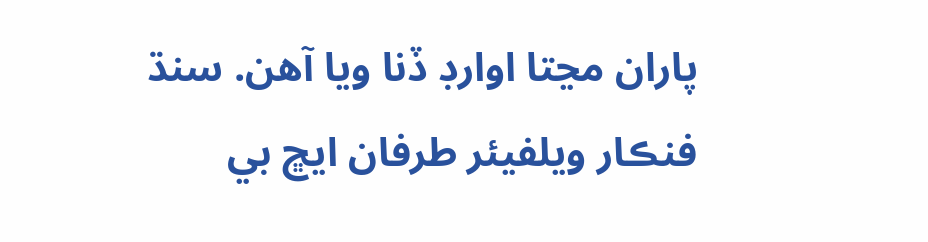پاران مڃتا اوارڊ ڏنا ويا آهن. سنڌ فنڪار ويلفيئر طرفان ايڇ بي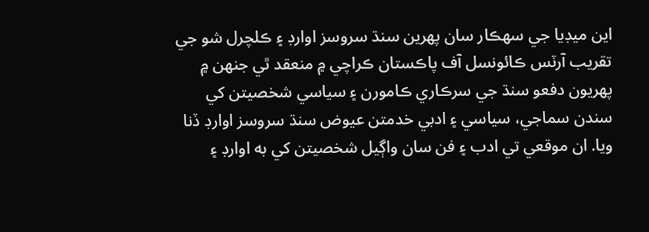اين ميڊيا جي سهڪار سان پهرين سنڌ سروسز اوارڊ ۽ ڪلچرل شو جي تقريب آرٽس ڪائونسل آف پاڪستان ڪراچي ۾ منعقد ٿي جنهن ۾ پهريون دفعو سنڌ جي سرڪاري ڪامورن ۽ سياسي شخصيتن کي سندن سماجي، سياسي ۽ ادبي خدمتن عيوض سنڌ سروسز اوارڊ ڏنا ويا. ان موقعي تي ادب ۽ فن سان واڳيل شخصيتن کي به اوارڊ ۽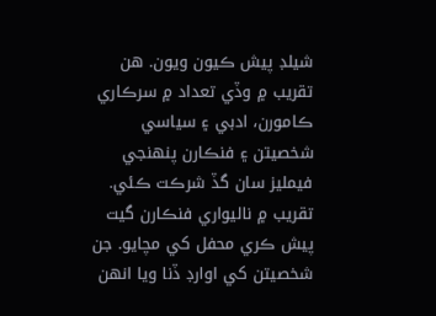شيلڊ پيش ڪيون ويون. هن تقريب ۾ وڏي تعداد ۾ سرڪاري ڪامورن، ادبي ۽ سياسي شخصيتن ۽ فنڪارن پنهنجي فيمليز سان گڏ شرڪت ڪئي. تقريب ۾ ناليواري فنڪارن گيت پيش ڪري محفل کي مچايو. جن شخصيتن کي اوارڊ ڏنا ويا انهن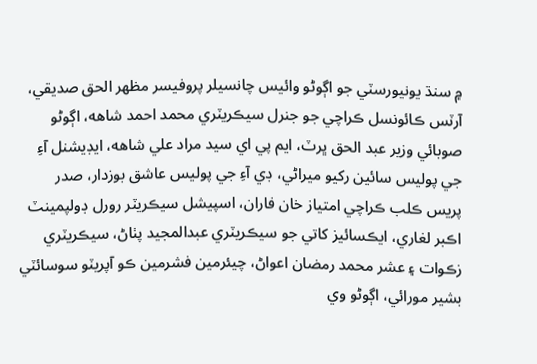۾ سنڌ يونيورسٽي جو اڳوڻو وائيس چانسيلر پروفيسر مظهر الحق صديقي،  آرٽس ڪائونسل ڪراچي جو جنرل سيڪريٽري محمد احمد شاهه، اڳوڻو صوبائي وزير عبد الحق ڀرٽ، ايم پي اي سيد مراد علي شاهه، ايڊيشنل آءِ جي پوليس سائين رکيو ميراڻي، ڊي آءِ جي پوليس عاشق بوزدار، صدر پريس ڪلب ڪراچي امتياز خان فاران، اسپيشل سيڪريٽر رورل ڊولپمينٽ اڪبر لغاري، ايڪسائيز کاتي جو سيڪريٽري عبدالمجيد پٺاڻ، سيڪريٽري زڪوات ۽ عشر محمد رمضان اعواڻ، چيئرمين فشرمين ڪو آپريٽو سوسائٽي بشير مورائي، اڳوڻو وي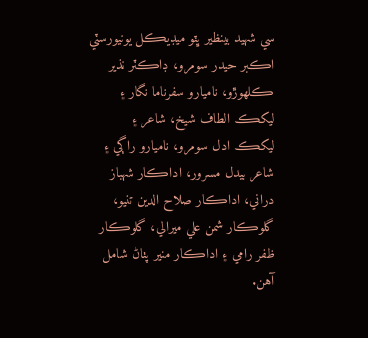سي شهيد بينظير ڀٽو ميڊيڪل يونيورسٽي اڪبر حيدر سومرو، ڊاڪٽر نذير ڪلهوڙو، ناميارو سفرناما نگار ۽ ليکڪ الطاف شيخ، شاعر ۽ ليکڪ ادل سومرو، ناميارو راڳي ۽ شاعر بيدل مسرور، اداڪار شهباز دراني، اداڪار صلاح الدين تنيو، گلوڪار شمن علي ميرالي، گلوڪار ظفر رامي ۽ اداڪار منير پٺاڻ شامل آهن.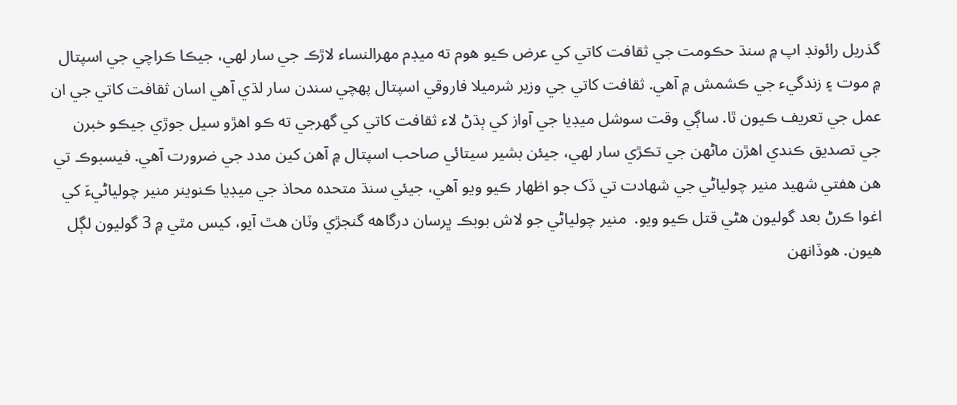گذريل رائونڊ اپ ۾ سنڌ حڪومت جي ثقافت کاتي کي عرض ڪيو هوم ته ميڊم مهرالنساء لاڙڪ جي سار لهي، جيڪا ڪراچي جي اسپتال ۾ موت ۽ زندگيء جي ڪشمش ۾ آهي. ثقافت کاتي جي وزير شرميلا فاروقي اسپتال پهچي سندن سار لڌي آهي اسان ثقافت کاتي جي ان عمل جي تعريف ڪيون ٿا. ساڳي وقت سوشل ميڊيا جي آواز کي ٻڌڻ لاء ثقافت کاتي کي گهرجي ته ڪو اهڙو سيل جوڙي جيڪو خبرن جي تصديق ڪندي اهڙن ماڻهن جي تڪڙي سار لهي، جيئن بشير سيتائي صاحب اسپتال ۾ آهن کين مدد جي ضرورت آهي. فيسبوڪ تي هن هفتي شهيد منير چولياڻي جي شهادت تي ڏک جو اظهار ڪيو ويو آهي، جيئي سنڌ متحده محاذ جي ميڊيا ڪنوينر منير چولياڻيءَ کي اغوا ڪرڻ بعد گوليون هڻي قتل ڪيو ويو.  منير چولياڻي جو لاش بوبڪ ڀرسان درگاهه گنجڙي وٽان هٿ آيو، کيس مٿي ۾ 3 گوليون لڳل هيون. هوڏانهن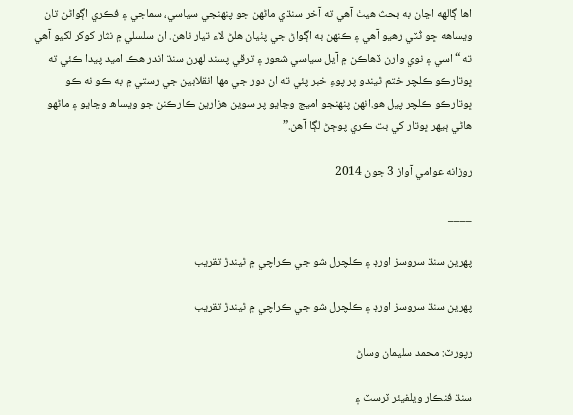اها ڳالهه اڃان به بحث هيٺ آهي ته آخر سنڌي ماڻهن جو پنهنجي سياسي، سماجي ۽ فڪري اڳواڻن تان ويساهه ڇو ٽُٽي رهيو آهي ۽ ڪنهن به اڳواڻ جي پٺيان هلڻ لاء تيار ناهن. ان سلسلي ۾ نثار کوکر لکيو آهي ته “اسي ۽ نوي وارن ڏهاڪن ۾ آيل سياسي شعور ۽ ترقي پسند لهرن سنڌ اندر هڪ اميد پيدا ڪئي ته ڀوتارڪو ڪلچر ختم ٿيندو پر پوءِ خبر پئي ته ان دور جي مها انقلابين جي رستي ۾ به ڪو نه ڪو ڀوتارڪو ڪلچر پيل هو.انهن پنهنجو اميج وڃايو پر سوين هزارين ڪارڪنن جو ويساھ وڃايو ۽ ماڻهو هاڻي ٻيهر ڀوتار کي بت ڪري پوڄڻ لڳا آهن.”

روزانه عوامي آواز 3 جون 2014

____

پهرين سنڌ سروسز اورڊ ۽ ڪلچرل شو جي ڪراچي ۾ ٿيندڙ تقريب

پهرين سنڌ سروسز اورڊ ۽ ڪلچرل شو جي ڪراچي ۾ ٿيندڙ تقريب

رپورٽ: محمد سليمان وساڻ

سنڌ فنڪار ويلفيئر ٽرسٽ ۽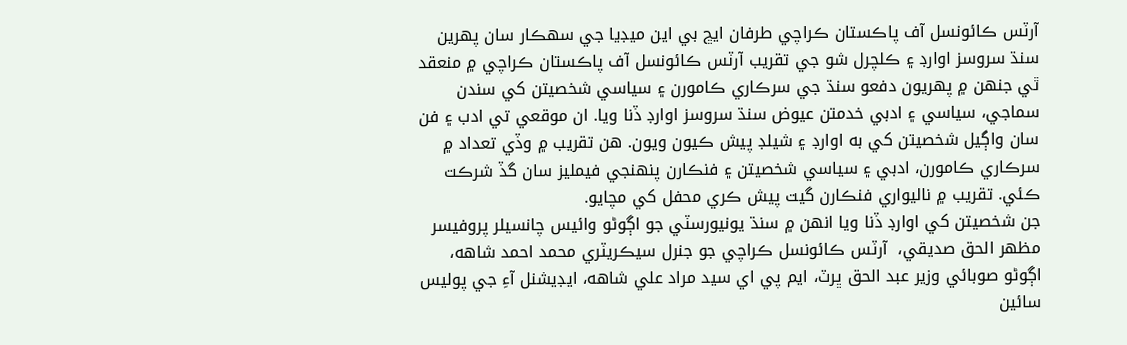آرٽس ڪائونسل آف پاڪستان ڪراچي طرفان ايڇ بي اين ميڊيا جي سهڪار سان پهرين سنڌ سروسز اوارڊ ۽ ڪلچرل شو جي تقريب آرٽس ڪائونسل آف پاڪستان ڪراچي ۾ منعقد ٿي جنهن ۾ پهريون دفعو سنڌ جي سرڪاري ڪامورن ۽ سياسي شخصيتن کي سندن سماجي، سياسي ۽ ادبي خدمتن عيوض سنڌ سروسز اوارڊ ڏنا ويا. ان موقعي تي ادب ۽ فن سان واڳيل شخصيتن کي به اوارڊ ۽ شيلڊ پيش ڪيون ويون. هن تقريب ۾ وڏي تعداد ۾ سرڪاري ڪامورن، ادبي ۽ سياسي شخصيتن ۽ فنڪارن پنهنجي فيمليز سان گڏ شرڪت ڪئي. تقريب ۾ ناليواري فنڪارن گيت پيش ڪري محفل کي مچايو.
جن شخصيتن کي اوارڊ ڏنا ويا انهن ۾ سنڌ يونيورسٽي جو اڳوڻو وائيس چانسيلر پروفيسر مظهر الحق صديقي،  آرٽس ڪائونسل ڪراچي جو جنرل سيڪريٽري محمد احمد شاهه، اڳوڻو صوبائي وزير عبد الحق ڀرٽ، ايم پي اي سيد مراد علي شاهه، ايڊيشنل آءِ جي پوليس سائين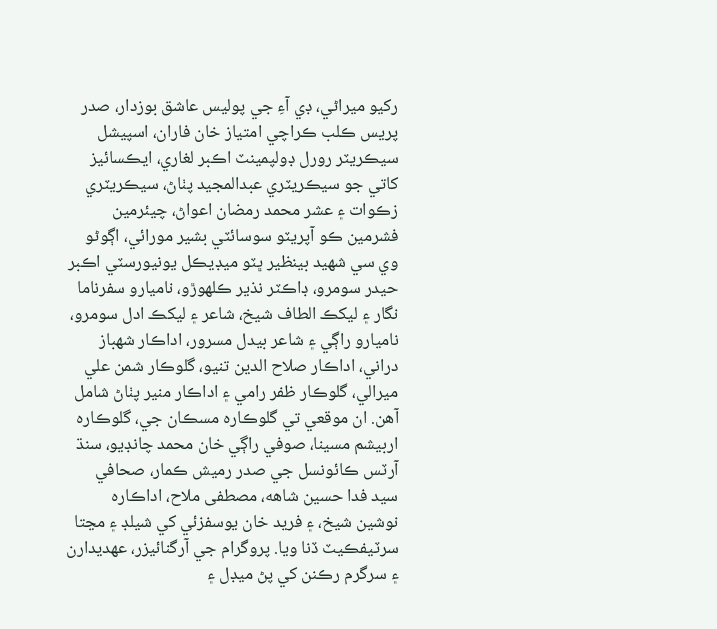رکيو ميراڻي، ڊي آءِ جي پوليس عاشق بوزدار، صدر پريس ڪلب ڪراچي امتياز خان فاران، اسپيشل سيڪريٽر رورل ڊولپمينٽ اڪبر لغاري، ايڪسائيز کاتي جو سيڪريٽري عبدالمجيد پٺاڻ، سيڪريٽري زڪوات ۽ عشر محمد رمضان اعواڻ، چيئرمين فشرمين ڪو آپريٽو سوسائٽي بشير مورائي، اڳوڻو وي سي شهيد بينظير ڀٽو ميڊيڪل يونيورسٽي اڪبر حيدر سومرو، ڊاڪٽر نذير ڪلهوڙو، ناميارو سفرناما نگار ۽ ليکڪ الطاف شيخ، شاعر ۽ ليکڪ ادل سومرو، ناميارو راڳي ۽ شاعر بيدل مسرور، اداڪار شهباز دراني، اداڪار صلاح الدين تنيو، گلوڪار شمن علي ميرالي، گلوڪار ظفر رامي ۽ اداڪار منير پٺاڻ شامل آهن. ان موقعي تي گلوڪاره مسڪان جي، گلوڪاره اربيشم مسينا، صوفي راڳي خان محمد چانڊيو، سنڌ آرٽس ڪائونسل جي صدر رميش ڪمار، صحافي سيد فدا حسين شاهه، مصطفى ملاح، اداڪاره نوشين شيخ، ۽ فريد خان يوسفزئي کي شيلڊ ۽ مڃتا سرٽيفڪيٽ ڏنا ويا. پروگرام جي آرگنائيزر، عهديدارن ۽ سرگرم رڪنن کي پڻ ميڊل ۽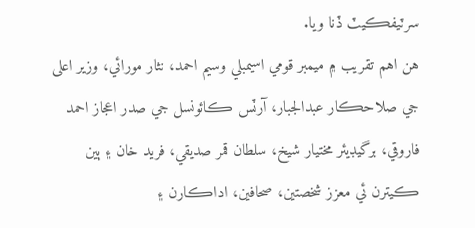سرٽيفڪيٽ ڏنا ويا.
هن اهم تقريب ۾ ميمبر قومي اسيمبلي وسيم احمد، نثار مورائي، وزير اعلى جي صلاحڪار عبدالجبار، آرٽس ڪائونسل جي صدر اعجاز احمد فاروقي، برگيڊيئر مختيار شيخ، سلطان قمر صديقي، فريد خان ۽ ٻين ڪيترن ئي معزز شخصتين، صحافين، اداڪارن ۽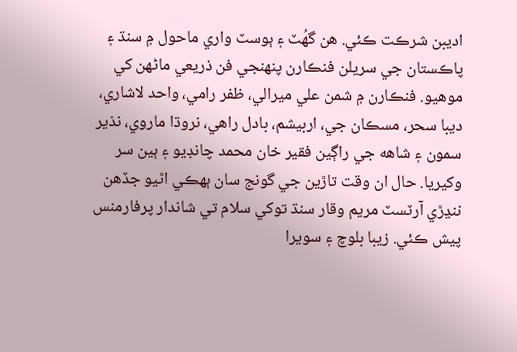اديبن شرڪت ڪئي. هن گهُٽ ۽ ٻوسٽ واري ماحول ۾ سنڌ ۽ پاڪستان جي سريلن فنڪارن پنهنجي فن ذريعي ماڻهن کي موهيو. فنڪارن ۾ شمن علي ميرالي، ظفر رامي، واحد لاشاري، ديبا سحر، مسڪان جي، اربيشم، بادل راهي، نروڌا ماروي، نذير سمون ۽ شاهه جي راڳين فقير خان محمد چانڊيو ۽ ٻين سر وکيريا. حال ان وقت تاڙين جي گونج سان ٻهڪي اٿيو جڏهن ننڍڙي آرٽسٽ مريم وقار سنڌ توکي سلام تي شاندار پرفارمنس پيش ڪئي. زيبا بلوچ ۽ سويرا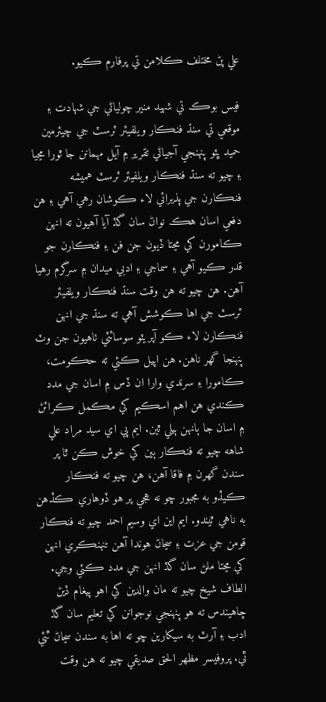علي پڻ مختلف ڪلامن تي پرفارم ڪيو.

فيس بوڪ تي شهيد منير چولياڻي جي شهادت ۽  موقعي تي سنڌ فنڪار ويلفيئر ٽرسٽ جي چيئرمين حميد ڀٽو پنهنجي آجياڻي تقرير ۾ آيل مهمانن جا ٿورا مڃيا ۽ چيو ته سنڌ فنڪار ويلفيئر ٽرسٽ هميشه فنڪارن جي پذيرائي لاء ڪوشان رهي آهي ۽ هن دفعي اسان هڪ نواڻ سان گڏ آيا آهيون ته انهن ڪامورن کي مڃتا ڏيون جن فن ۽ فنڪارن جو قدر ڪيو آهي ۽ سماجي ۽ ادبي ميدان ۾ سرگرم رهيا آهن. هن چيو ته هن وقت سنڌ فنڪار ويلفيئر ٽرسٽ جي اها ڪوشش آهي ته سنڌ جي انهن فنڪارن لاء ڪو آپريٽو سوسائٽي ٺاهيون جن وٽ پنهنجا گهر ناهن. هن اپيل ڪئي ته حڪومت، ڪامورا ۽ سرندي وارا ان ڏس ۾ اسان جي مدد ڪندي هن اهم اسڪيم کي مڪمل ڪرائڻ ۾ اسان جا ٻانهن ٻيلي ٿين. ايم پي اي سيد مراد علي شاهه چيو ته فنڪار ٻين کي خوش ڪن ٿا پر سندن گهرن ۾ فاقا آهن، هن چيو ته فنڪار ڪيڏو به مجبور ڇو نه هجي پر هو ڏوهاري ڪڏهن به ناهي ٿيندو. ايم اين اي وسيم احمد چيو ته فنڪار قومن جي عزت ۽ سڃاڻ هوندا آهن تنهنڪري انهن کي مڃتا ملڻ سان گڏ انهن جي مدد ڪئي وڃي. الطاف شيخ چيو ته مان والدين کي اهو پيغام ڏيڻ چاهيندس ته هو پنهنجي نوجوانن کي تعليم سان گڏ ادب ۽ آرٽ به سيکارين ڇو ته اها به سندن سڃاڻ ٿئي ٿي. پروفيسر مظهر الحق صديقي چيو ته هن وقت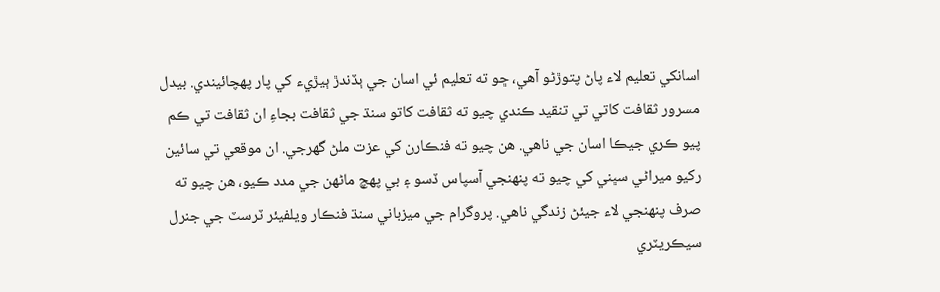اسانکي تعليم لاء پاڻ پتوڙڻو آهي، ڇو ته تعليم ئي اسان جي ٻڏندڙ ٻيڙيء کي پار پهچائيندي. بيدل مسرور ثقافت کاتي تي تنقيد ڪندي چيو ته ثقافت کاتو سنڌ جي ثقافت بجاءِ ان ثقافت تي ڪم پيو ڪري جيڪا اسان جي ناهي. هن چيو ته فنڪارن کي عزت ملڻ گهرجي. ان موقعي تي سائين رکيو ميراڻي سڀني کي چيو ته پنهنجي آسپاس ڏسو ۽ بي پهچ ماڻهن جي مدد ڪيو، هن چيو ته صرف پنهنجي لاء جيئڻ زندگي ناهي. پروگرام جي ميزباني سنڌ فنڪار ويلفيئر ٽرسٽ جي جنرل سيڪريٽري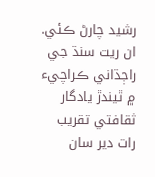رشيد چارڻ ڪئي. ان ريت سنڌ جي راڄڌاني ڪراچيء ۾ ٿيندڙ يادگار ثقافتي تقريب رات دير سان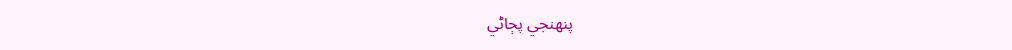پنهنجي پڄاڻي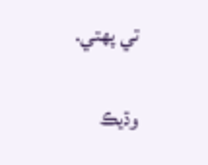تي پهتي.

وڌيڪ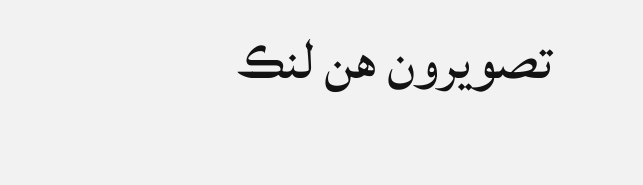تصويرون هن لنڪ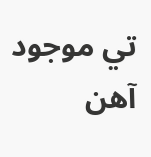تي موجود آهن